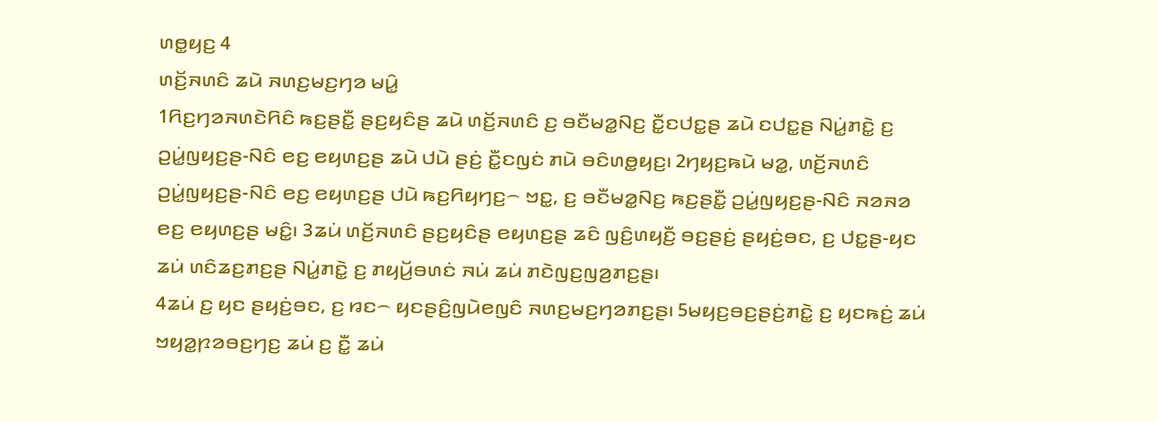ꤛꤥ꤭ꤟꤢ꤬ 4
ꤛꤢꤩ꤬ꤏꤛꤢꤨ ꤘꤣꤧ ꤏꤛꤢ꤬ꤗꤢ꤬ꤚꤤ ꤗꤣꤨ꤭
1ꤖꤢ꤬ꤚꤤꤏꤛꤢꤧꤖꤢꤨ ꤒꤢ꤬ꤔꤢꤪ꤭ ꤔꤢ꤬ꤟꤢꤨꤔ ꤘꤣꤧ ꤛꤢꤩ꤬ꤏꤛꤢꤨ ꤢ꤬ ꤋꤢꤪꤗꤤ꤭ꤡꤢ꤬ ꤢꤪ꤭ꤢꤓꤢ꤭ꤔ ꤘꤣꤧ ꤢꤓꤢ꤭ꤔ ꤡꤣꤦ꤭ꤊꤢꤧ꤭ ꤢ꤬ ꤑꤣꤦ꤭ꤜꤟꤢ꤬ꤔ-ꤡꤢꤨ ꤕꤢ꤬ ꤕꤟꤛꤢ꤬ꤔ ꤘꤣꤧ ꤓꤣꤧ ꤔꤢꤦ꤬ ꤢꤪ꤭ꤢꤜꤢꤦ ꤊꤣꤧ ꤋꤢꤨꤛꤥ꤭ꤟꤢ꤬꤯ 2ꤚꤟꤢ꤬ꤒꤣꤧ ꤗꤤ꤭, ꤛꤢꤩ꤬ꤏꤛꤢꤨ ꤑꤣꤦ꤭ꤜꤟꤢ꤬ꤔ-ꤡꤢꤨ ꤕꤢ꤬ ꤕꤟꤛꤢ꤬ꤔ ꤓꤣꤧ ꤒꤢ꤬ꤖꤟꤚꤢ꤬꤮ ꤠꤢ꤭, ꤢ꤬ ꤋꤢꤪꤗꤤ꤭ꤡꤢ꤬ ꤒꤢ꤬ꤔꤢꤪ꤭ ꤑꤣꤦ꤭ꤜꤟꤢ꤬ꤔ-ꤡꤢꤨ ꤏꤤꤏꤤ ꤕꤢ꤬ ꤕꤟꤛꤢ꤬ꤔ ꤗꤢꤨ꤭꤯ 3ꤘꤣꤦ ꤛꤢꤩ꤬ꤏꤛꤢꤨ ꤔꤢ꤬ꤟꤢꤨꤔ ꤕꤟꤛꤢ꤬ꤔ ꤘꤢꤨ ꤜꤢꤨ꤬ꤛꤟꤢꤪ꤬ ꤋꤢ꤬ꤔꤢꤦ꤬ ꤔꤟꤢꤦ꤬ꤋꤢ, ꤢ꤬ ꤓꤢ꤭ꤔ-ꤟꤢ ꤘꤣꤦ ꤛꤢꤨꤘꤢ꤬ꤊꤢ꤬ꤔ ꤡꤣꤦ꤭ꤊꤢꤧ꤭ ꤢ꤬ ꤊꤟꤣꤩ꤬ꤋꤛꤢꤦ ꤏꤣꤦ ꤘꤣꤦ ꤊꤢꤧꤜꤢ꤬ꤜꤤ꤬ꤊꤢ꤬ꤔ꤯
4ꤘꤣꤦ ꤢ꤬ ꤟꤢ ꤔꤟꤢꤦ꤬ꤋꤢ, ꤢ꤬ ꤙꤢ꤮ ꤟꤢꤔꤢꤨ꤬ꤜꤣꤧꤕꤜꤢꤨ ꤏꤛꤢ꤬ꤗꤢ꤬ꤚꤤꤊꤢ꤬ꤔ꤯ 5ꤗꤟꤢ꤬ꤋꤢ꤬ꤔꤢꤦ꤬ꤊꤢꤧ꤭ ꤢ꤬ ꤟꤢꤒꤢꤦ꤬ ꤘꤣꤦ ꤠꤟꤤ꤭ꤐꤤꤋꤢ꤬ꤚꤢ꤬ ꤘꤣꤦ ꤢ꤬ ꤢꤪ꤭ ꤘꤣꤦ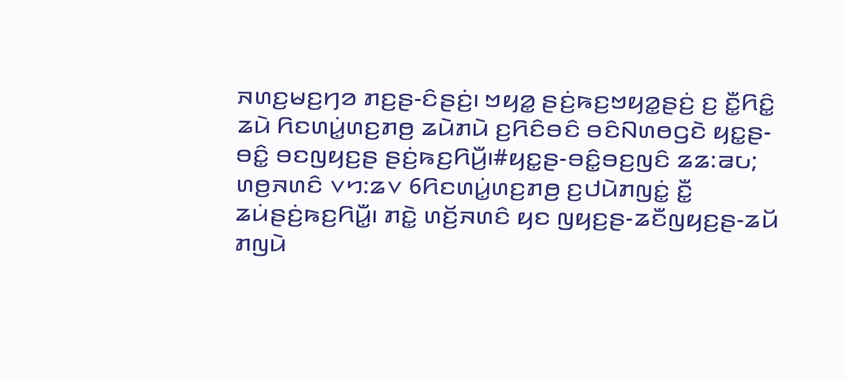ꤏꤛꤢ꤬ꤗꤢ꤬ꤚꤤ ꤊꤢ꤬ꤔ-ꤢꤨꤔꤢꤦ꤬꤯ ꤠꤟꤤ꤭ ꤔꤢꤦ꤬ꤒꤢ꤬ꤠꤟꤤ꤭ꤔꤢꤦ꤬ ꤢ꤬ ꤢꤪ꤭ꤖꤢꤨ꤭ ꤘꤣꤧ ꤖꤢꤛꤣꤦ꤭ꤛꤢ꤬ꤊꤥ꤬ ꤘꤣꤧꤊꤣꤧ ꤢ꤬ꤖꤢꤨꤋꤢꤨ ꤋꤢꤨꤡꤛꤥꤞꤢꤧ ꤟꤢ꤭ꤔ-ꤋꤢꤨ꤭ ꤋꤢꤜꤟꤢ꤬ꤔ ꤔꤢꤦ꤬ꤒꤢ꤬ꤖꤣꤪ꤬꤯#ꤟꤢ꤭ꤔ-ꤋꤢꤨ꤭ꤋꤢ꤬ꤜꤢꤨ ꤃꤃:꤁꤉; ꤛꤥ꤬ꤏꤛꤢꤨ ꤂꤄:꤃꤂ 6ꤖꤢꤛꤣꤦ꤭ꤛꤢ꤬ꤊꤥ꤬ ꤢ꤬ꤓꤣꤧꤊꤜꤢꤦ꤭ ꤢꤪ꤭ ꤘꤣꤦꤔꤢꤦ꤬ꤒꤢ꤬ꤖꤣꤪ꤭꤯ ꤊꤢꤧ꤭ ꤛꤢꤩ꤬ꤏꤛꤢꤨ ꤟꤢ ꤜꤟꤢ꤬ꤔ-ꤘꤢꤪꤜꤟꤢ꤬ꤔ-ꤘꤣꤩ ꤊꤜꤣꤧ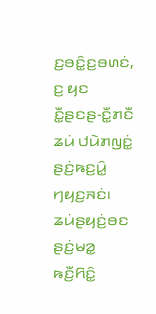ꤢ꤬ꤋꤢꤨ꤭ꤢ꤬ꤋꤛꤢꤦ, ꤢ꤬ ꤟꤢ ꤢꤪ꤭ꤔꤢꤔ-ꤢꤪ꤭ꤊꤢꤪ ꤘꤣꤦ ꤓꤣꤧꤊꤜꤢꤦ꤭ ꤔꤢꤦ꤬ꤒꤢ꤬ꤣꤨ꤭ ꤚꤟꤢ꤬ꤏꤢꤦ꤯ ꤘꤣꤦꤔꤟꤢꤦ꤬ꤋꤢ ꤔꤢꤦ꤬ꤗꤤ꤭ ꤒꤢꤪ꤬ꤖꤢꤨ꤭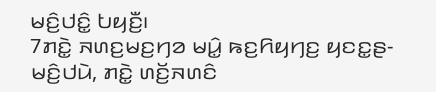ꤗꤢꤨ꤬ꤓꤢꤨ꤭ ꤝꤟꤢꤪ꤬꤯
7ꤊꤢꤧ꤭ ꤏꤛꤢ꤬ꤗꤢ꤬ꤚꤤ ꤗꤣꤨ꤭ ꤒꤢ꤬ꤖꤟꤚꤢ꤬ ꤟꤢꤢ꤭ꤔ-ꤗꤢꤨ꤬ꤓꤣꤧ, ꤊꤢꤧ꤭ ꤛꤢꤩ꤬ꤏꤛꤢꤨ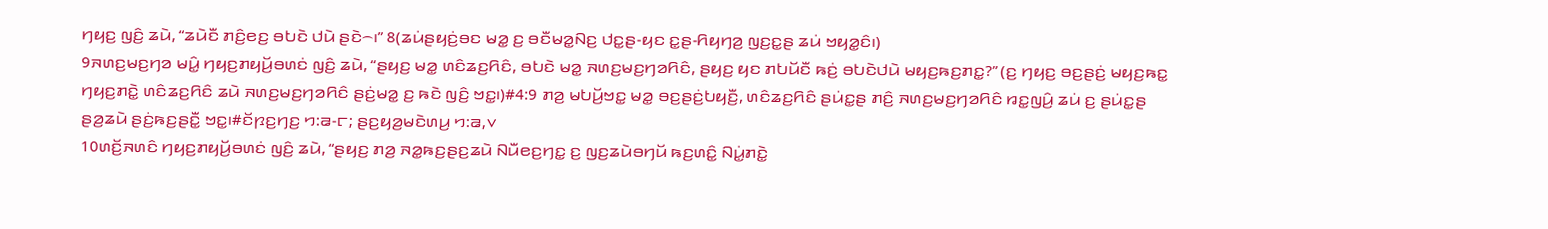ꤚꤟꤢ꤬ ꤜꤢꤨ꤬ ꤘꤣꤧ, “ꤘꤣꤧꤢꤪ ꤊꤢꤨ꤬ꤕꤢ꤬ ꤋꤝꤢꤧ ꤓꤣꤧ ꤔꤢꤧ꤮꤯” 8(ꤘꤣꤦꤔꤟꤢꤦ꤬ꤋꤢ ꤗꤤ꤭ ꤢ꤬ ꤋꤢꤪꤗꤤ꤭ꤡꤢ꤬ ꤓꤢ꤭ꤔ-ꤟꤢ ꤢ꤭ꤔ-ꤖꤟꤚꤤ꤬ ꤜꤢ꤬ꤢ꤭ꤔ ꤘꤣꤦ ꤠꤟꤤ꤭ꤢꤨ꤯)
9ꤏꤛꤢ꤬ꤗꤢ꤬ꤚꤤ ꤗꤣꤨ꤭ ꤚꤟꤢ꤬ꤊꤟꤣꤩ꤬ꤋꤛꤢꤦ ꤜꤢꤨ꤬ ꤘꤣꤧ, “ꤔꤟꤢ꤬ ꤗꤤ꤭ ꤛꤢꤨꤘꤢ꤬ꤖꤢꤨ, ꤋꤝꤢꤧ ꤗꤤ꤭ ꤏꤛꤢ꤬ꤗꤢ꤬ꤚꤤꤖꤢꤨ, ꤔꤟꤢ꤬ ꤟꤢ ꤊꤝꤣꤩꤢꤪ ꤒꤢꤦ꤬ ꤋꤝꤢꤧꤓꤣꤧ ꤗꤟꤢ꤬ꤒꤢ꤬ꤊꤢ꤭?” (ꤢ꤬ ꤚꤟꤢ꤬ ꤋꤢ꤬ꤔꤢꤦ꤬ ꤗꤟꤢ꤬ꤒꤢ꤭ ꤚꤟꤢ꤬ꤊꤢꤧ꤭ ꤛꤢꤨꤘꤢ꤬ꤖꤢꤨ ꤘꤣꤧ ꤏꤛꤢ꤬ꤗꤢ꤬ꤚꤤꤖꤢꤨ ꤔꤢꤦ꤬ꤗꤤ꤭ ꤢ꤬ ꤒꤢꤧ ꤜꤢꤨ꤬ ꤠꤢ꤭꤯)#4:9 ꤊꤤ꤬ ꤗꤝꤣꤩ꤬ꤠꤢ꤭ ꤗꤤ꤭ ꤋꤢ꤬ꤔꤢꤦ꤬ꤝꤟꤢꤪ꤬, ꤛꤢꤨꤘꤢ꤬ꤖꤢꤨ ꤔꤣꤦꤢ꤭ꤔ ꤊꤢꤨ꤬ ꤏꤛꤢ꤬ꤗꤢ꤬ꤚꤤꤖꤢꤨ ꤙꤢ꤭ꤜꤣꤨ꤬ ꤘꤣꤦ ꤢ꤬ ꤔꤣꤦꤢ꤭ꤔ ꤔꤤ꤬ꤘꤣꤧ ꤔꤢꤦ꤬ꤒꤢ꤬ꤔꤢꤪ꤭ ꤠꤢ꤭꤯#ꤢꤩꤐꤢ꤬ꤚꤢ꤬ ꤄:꤁-꤅; ꤔꤢ꤬ꤟꤤ꤬ꤗꤢꤧꤛꤣ꤬ ꤄:꤁,꤂
10ꤛꤢꤩ꤬ꤏꤛꤢꤨ ꤚꤟꤢ꤬ꤊꤟꤣꤩ꤬ꤋꤛꤢꤦ ꤜꤢꤨ꤬ ꤘꤣꤧ, “ꤔꤟꤢ꤬ ꤊꤤ꤬ ꤏꤤ꤭ꤒꤢ꤬ꤔꤢ꤬ꤘꤣꤧ ꤡꤣꤪꤕꤢ꤬ꤚꤢ꤭ ꤢ꤬ ꤜꤢ꤬ꤘꤣꤧꤋꤚꤣꤩ ꤒꤢ꤬ꤛꤢꤨ꤭ ꤡꤣꤦ꤭ꤊꤢꤧ꤭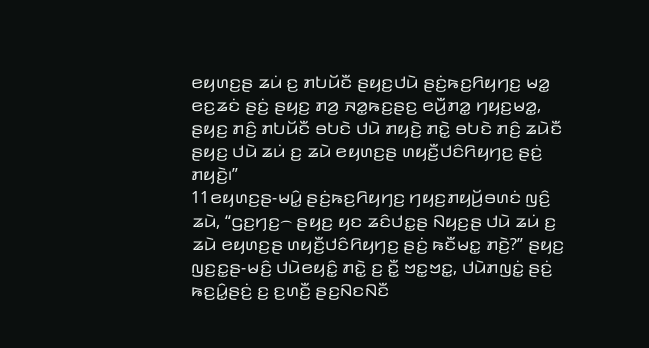ꤕꤟꤛꤢ꤬ꤔ ꤘꤣꤦ ꤢ꤬ ꤊꤝꤣꤩꤢꤪ ꤔꤟꤢ꤬ꤓꤣꤧ ꤔꤢꤦ꤬ꤒꤢ꤬ꤖꤟꤚꤢ꤬ ꤗꤤ꤭ ꤕꤢ꤬ꤘꤢꤦ ꤔꤢꤦ꤬ ꤔꤟꤢ꤬ ꤊꤤ꤬ ꤏꤤ꤭ꤒꤢ꤬ꤔꤢ꤬ ꤕꤣꤪ꤬ꤊꤤ꤭ ꤚꤟꤢ꤬ꤗꤤ꤭, ꤔꤟꤢ꤬ ꤊꤢꤨ꤬ ꤊꤝꤣꤩꤢꤪ ꤋꤝꤢꤧ ꤓꤣꤧ ꤊꤟꤢꤧ꤬ ꤊꤢꤧ꤭ ꤋꤝꤢꤧ ꤊꤢꤨ꤬ ꤘꤣꤧꤢꤪ ꤔꤟꤢ꤬ ꤓꤣꤧ ꤘꤣꤦ ꤢ꤬ ꤘꤣꤧ ꤕꤟꤛꤢ꤬ꤔ ꤛꤟꤢꤪ꤬ꤓꤢꤨꤖꤟꤚꤢ꤬ ꤔꤢꤦ꤬ ꤊꤟꤢꤧ꤬꤯”
11ꤕꤟꤛꤢ꤬ꤔ-ꤗꤣꤨ꤭ ꤔꤢꤦ꤬ꤒꤢ꤬ꤖꤟꤚꤢ꤬ ꤚꤟꤢ꤬ꤊꤟꤣꤩ꤬ꤋꤛꤢꤦ ꤜꤢꤨ꤬ ꤘꤣꤧ, “ꤞꤢ꤬ꤚꤢ꤬꤮ ꤔꤟꤢ꤬ ꤟꤢ ꤘꤢꤨꤓꤢ꤭ꤔ ꤡꤟꤢ꤬ꤔ ꤓꤣꤧ ꤘꤣꤦ ꤢ꤬ ꤘꤣꤧ ꤕꤟꤛꤢ꤬ꤔ ꤛꤟꤢꤪ꤬ꤓꤢꤨꤖꤟꤚꤢ꤬ ꤔꤢꤦ꤬ ꤒꤢꤪꤗꤢ꤭ ꤊꤢꤧ꤬?” ꤔꤟꤢ꤬ ꤜꤢ꤬ꤢ꤭ꤔ-ꤗꤢꤨ꤬ ꤓꤣꤧꤕꤟꤢꤨ꤭ ꤊꤢꤧ꤭ ꤢ꤬ ꤢꤪ꤭ ꤠꤢ꤭ꤠꤢ꤭, ꤓꤣꤧꤊꤜꤢꤦ꤭ ꤔꤢꤦ꤬ ꤒꤢ꤬ꤣꤨ꤭ꤔꤢꤦ꤬ ꤢ꤬ ꤢ꤬ꤛꤢꤪ꤬ ꤔꤢ꤬ꤡꤢꤡꤢꤪ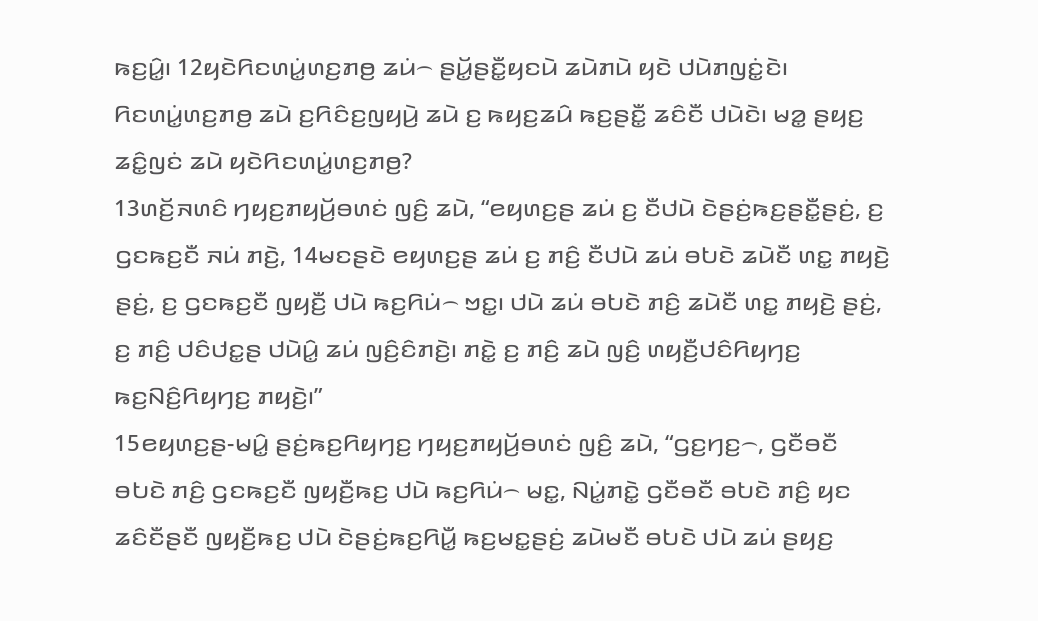ꤒꤢ꤬ꤣꤨ꤭꤯ 12ꤟꤢꤧꤖꤢꤛꤣꤦ꤭ꤛꤢ꤬ꤊꤥ꤬ ꤘꤣꤦ꤮ ꤔꤣꤩ꤭ꤔꤢꤪ꤭ꤟꤢꤣꤧ ꤘꤣꤧꤊꤣꤧ ꤟꤢꤧ ꤓꤣꤧꤊꤜꤢꤦ꤭ꤢꤧ꤯ ꤖꤢꤛꤣꤦ꤭ꤛꤢ꤬ꤊꤥ꤬ ꤘꤣꤧ ꤢ꤬ꤖꤢꤨꤢ꤬ꤜꤟꤣꤧ꤬ ꤘꤣꤧ ꤢ꤬ ꤒꤟꤢ꤬ꤘꤣꤨ ꤒꤢ꤬ꤔꤢꤪ꤭ ꤘꤢꤨꤢꤪ ꤓꤣꤧꤢꤧ꤯ ꤗꤤ꤭ ꤔꤟꤢ꤬ ꤘꤢꤨ꤭ꤜꤢꤦ ꤘꤣꤧ ꤟꤢꤧꤖꤢꤛꤣꤦ꤭ꤛꤢ꤬ꤊꤥ꤬?
13ꤛꤢꤩ꤬ꤏꤛꤢꤨ ꤚꤟꤢ꤬ꤊꤟꤣꤩ꤬ꤋꤛꤢꤦ ꤜꤢꤨ꤬ ꤘꤣꤧ, “ꤕꤟꤛꤢ꤬ꤔ ꤘꤣꤦ ꤢ꤬ ꤢꤪꤓꤣꤧ ꤢꤧꤔꤢꤦ꤬ꤒꤢ꤬ꤔꤢꤪ꤭ꤔꤢꤦ꤬, ꤢ꤬ ꤞꤢꤒꤢ꤬ꤢꤪ ꤏꤣꤦ ꤊꤢꤧ꤬, 14ꤗꤢꤔꤢꤧ ꤕꤟꤛꤢ꤬ꤔ ꤘꤣꤦ ꤢ꤬ ꤊꤢꤨ꤬ ꤢꤪꤓꤣꤧ ꤘꤣꤦ ꤋꤝꤢꤧ ꤘꤣꤧꤢꤪ ꤛꤢ꤭ ꤊꤟꤢꤧ꤬ ꤔꤢꤦ꤬, ꤢ꤬ ꤞꤢꤒꤢ꤬ꤢꤪ ꤜꤟꤢꤪ꤬ ꤓꤣꤧ ꤒꤢ꤬ꤖꤣꤦ꤮ ꤠꤢ꤭꤯ ꤓꤣꤧ ꤘꤣꤦ ꤋꤝꤢꤧ ꤊꤢꤨ꤬ ꤘꤣꤧꤢꤪ ꤛꤢ꤭ ꤊꤟꤢꤧ꤬ ꤔꤢꤦ꤬, ꤢ꤬ ꤊꤢꤨ꤬ ꤓꤢꤨꤓꤢ꤭ꤔ ꤓꤣꤧꤣꤨ꤭ ꤘꤣꤦ ꤜꤢꤨ꤬ꤢꤨꤊꤢꤧ꤬꤯ ꤊꤢꤧ꤭ ꤢ꤬ ꤊꤢꤨ꤬ ꤘꤣꤧ ꤜꤢꤨ꤬ ꤛꤟꤢꤪ꤬ꤓꤢꤨꤖꤟꤚꤢ꤬ ꤒꤢ꤬ꤡꤢꤨ꤬ꤖꤟꤚꤢ꤬ ꤊꤟꤢꤧ꤬꤯”
15ꤕꤟꤛꤢ꤬ꤔ-ꤗꤣꤨ꤭ ꤔꤢꤦ꤬ꤒꤢ꤬ꤖꤟꤚꤢ꤬ ꤚꤟꤢ꤬ꤊꤟꤣꤩ꤬ꤋꤛꤢꤦ ꤜꤢꤨ꤬ ꤘꤣꤧ, “ꤞꤢ꤬ꤚꤢ꤬꤮, ꤞꤢꤪꤋꤢꤪ ꤋꤝꤢꤧ ꤊꤢꤨ꤬ ꤞꤢꤒꤢ꤬ꤢꤪ ꤜꤟꤢꤪ꤬ꤒꤢ꤬ ꤓꤣꤧ ꤒꤢ꤬ꤖꤣꤦ꤮ ꤗꤢ꤭, ꤡꤣꤦ꤭ꤊꤢꤧ꤭ ꤞꤢꤪꤋꤢꤪ ꤋꤝꤢꤧ ꤊꤢꤨ꤬ ꤟꤢ ꤘꤢꤨꤢꤪꤔꤢꤪ ꤜꤟꤢꤪ꤬ꤒꤢ꤬ ꤓꤣꤧ ꤢꤧꤔꤢꤦ꤬ꤒꤢ꤬ꤖꤣꤪ꤭ ꤒꤢ꤬ꤗꤢ꤭ꤔꤢꤦ꤬ ꤘꤣꤧꤗꤢꤪ ꤋꤝꤢꤧ ꤓꤣꤧ ꤘꤣꤦ ꤔꤟꤢ꤬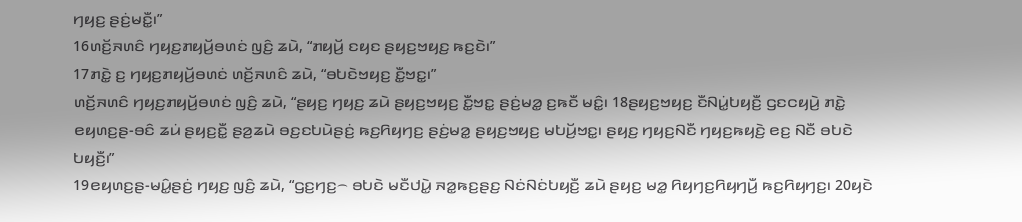ꤚꤟꤢ꤬ ꤔꤢꤦ꤬ꤗꤢꤪ꤭꤯”
16ꤛꤢꤩ꤬ꤏꤛꤢꤨ ꤚꤟꤢ꤬ꤊꤟꤣꤩ꤬ꤋꤛꤢꤦ ꤜꤢꤨ꤬ ꤘꤣꤧ, “ꤊꤟꤣꤩ꤬ ꤢꤟꤢ ꤔꤟꤢ꤬ꤠꤟꤢ꤬ ꤒꤢ꤬ꤢꤧ꤯”
17ꤊꤢꤧ꤭ ꤢ꤬ ꤚꤟꤢ꤬ꤊꤟꤣꤩ꤬ꤋꤛꤢꤦ ꤛꤢꤩ꤬ꤏꤛꤢꤨ ꤘꤣꤧ, “ꤋꤝꤢꤧꤠꤟꤢ꤬ ꤢꤪ꤭ꤠꤢ꤭꤯”
ꤛꤢꤩ꤬ꤏꤛꤢꤨ ꤚꤟꤢ꤬ꤊꤟꤣꤩ꤬ꤋꤛꤢꤦ ꤜꤢꤨ꤬ ꤘꤣꤧ, “ꤔꤟꤢ꤬ ꤚꤟꤢ꤬ ꤘꤣꤧ ꤔꤟꤢ꤬ꤠꤟꤢ꤬ ꤢꤪ꤭ꤠꤢ꤭ ꤔꤢꤦ꤬ꤗꤤ꤭ ꤢ꤬ꤒꤢꤪ ꤗꤢꤨ꤭꤯ 18ꤔꤟꤢ꤬ꤠꤟꤢ꤬ ꤢꤪꤡꤣꤦ꤭ꤝꤟꤢꤪ꤬ ꤞꤢꤍꤟꤣꤧ꤬ ꤊꤢꤧ꤭ ꤕꤟꤛꤢ꤬ꤔ-ꤋꤢꤨ ꤘꤣꤦ ꤔꤟꤢ꤬ꤢꤪ꤭ ꤔꤤ꤬ꤘꤣꤧ ꤋꤢ꤬ꤢꤝꤣꤧꤔꤢꤦ꤬ ꤒꤢ꤬ꤖꤟꤚꤢ꤬ ꤔꤢꤦ꤬ꤗꤤ꤭ ꤔꤟꤢ꤬ꤠꤟꤢ꤬ ꤗꤝꤣꤩ꤬ꤠꤢ꤭꤯ ꤔꤟꤢ꤬ ꤚꤟꤢ꤬ꤡꤢꤪ ꤚꤟꤢ꤬ꤒꤟꤢꤧ꤬ ꤕꤢ꤬ ꤡꤢꤪ ꤋꤝꤢꤧ ꤝꤟꤢꤪ꤬꤯”
19ꤕꤟꤛꤢ꤬ꤔ-ꤗꤣꤨ꤭ꤔꤢꤦ꤬ ꤚꤟꤢ꤬ ꤜꤢꤨ꤬ ꤘꤣꤧ, “ꤞꤢ꤬ꤚꤢ꤬꤮ ꤋꤝꤢꤧ ꤗꤢꤪꤓꤣꤧ꤭ ꤏꤤ꤭ꤒꤢ꤬ꤔꤢ꤬ ꤡꤢꤦꤡꤢꤦꤝꤟꤢꤪ꤬ ꤘꤣꤧ ꤔꤟꤢ꤬ ꤗꤤ꤭ ꤖꤟꤚꤢ꤬ꤖꤟꤚꤣꤪ꤬ ꤒꤢ꤬ꤖꤟꤚꤢ꤬꤯ 20ꤟꤢꤧ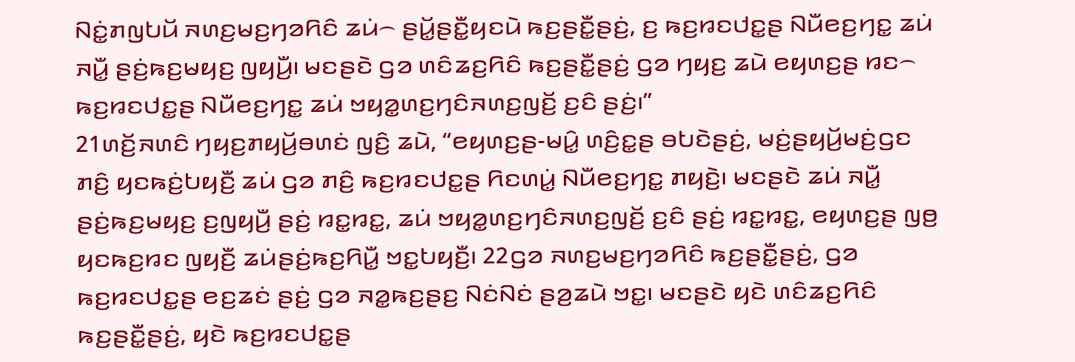ꤡꤢꤦ꤭ꤊꤜꤝꤣꤩ ꤏꤛꤢ꤬ꤗꤢ꤬ꤚꤤꤖꤢꤨ ꤘꤣꤦ꤮ ꤔꤣꤩ꤭ꤔꤢꤪ꤭ꤟꤢꤣꤧ ꤒꤢ꤬ꤔꤢꤪ꤭ꤔꤢꤦ꤬, ꤢ꤬ ꤒꤢ꤬ꤙꤢꤓꤢ꤭ꤔ ꤡꤣꤪꤕꤢ꤬ꤚꤢ꤭ ꤘꤣꤦ ꤏꤣꤪ꤭ ꤔꤢꤦ꤬ꤒꤢ꤬ꤗꤟꤢ꤬ ꤜꤟꤣꤪ꤬꤯ ꤗꤢꤔꤢꤧ ꤞꤤ ꤛꤢꤨꤘꤢ꤬ꤖꤢꤨ ꤒꤢ꤬ꤔꤢꤪ꤭ꤔꤢꤦ꤬ ꤞꤤ ꤚꤟꤢ꤬ ꤘꤣꤧ ꤕꤟꤛꤢ꤬ꤔ ꤙꤢ꤮ ꤒꤢ꤬ꤙꤢꤓꤢ꤭ꤔ ꤡꤣꤪꤕꤢ꤬ꤚꤢ꤭ ꤘꤣꤦ ꤠꤟꤤ꤭ꤛꤢ꤬ꤚꤢꤨꤏꤛꤢ꤬ꤜꤢꤩ꤬ ꤢ꤬ꤢꤨ ꤔꤢꤦ꤬꤯”
21ꤛꤢꤩ꤬ꤏꤛꤢꤨ ꤚꤟꤢ꤬ꤊꤟꤣꤩ꤬ꤋꤛꤢꤦ ꤜꤢꤨ꤬ ꤘꤣꤧ, “ꤕꤟꤛꤢ꤬ꤔ-ꤗꤣꤨ꤭ ꤛꤢꤨ꤬ꤢ꤭ꤔ ꤋꤝꤢꤧꤔꤢꤦ꤬, ꤗꤢꤦ꤬ꤔꤟꤣꤩ꤬ꤗꤢꤦ꤬ꤞꤢ ꤊꤢꤨ꤬ ꤟꤢꤒꤢꤦ꤬ꤝꤟꤢꤪ꤬ ꤘꤣꤦ ꤞꤤ ꤊꤢꤨ꤬ ꤒꤢ꤬ꤙꤢꤓꤢ꤭ꤔ ꤖꤢꤛꤣꤦ꤭ ꤡꤣꤪꤕꤢ꤬ꤚꤢ꤭ ꤊꤟꤢꤧ꤬꤯ ꤗꤢꤔꤢꤧ ꤘꤣꤦ ꤏꤣꤪ꤭ ꤔꤢꤦ꤬ꤒꤢ꤬ꤗꤟꤢ꤬ ꤢ꤬ꤜꤟꤣꤪ꤬ ꤔꤢꤦ꤬ ꤙꤢ꤭ꤙꤢ꤭, ꤘꤣꤦ ꤠꤟꤤ꤭ꤛꤢ꤬ꤚꤢꤨꤏꤛꤢ꤬ꤜꤢꤩ꤬ ꤢ꤬ꤢꤨ ꤔꤢꤦ꤬ ꤙꤢ꤭ꤙꤢ꤭, ꤕꤟꤛꤢ꤬ꤔ ꤜꤥ꤬ ꤟꤢꤒꤢ꤬ꤙꤢ ꤜꤟꤢꤪ꤬ ꤘꤣꤦꤔꤢꤦ꤬ꤒꤢ꤬ꤖꤣꤪ꤭ ꤠꤢ꤭ꤝꤟꤢꤪ꤬꤯ 22ꤞꤤ ꤏꤛꤢ꤬ꤗꤢ꤬ꤚꤤꤖꤢꤨ ꤒꤢ꤬ꤔꤢꤪ꤭ꤔꤢꤦ꤬, ꤞꤤ ꤒꤢ꤬ꤙꤢꤓꤢ꤭ꤔ ꤕꤢ꤬ꤘꤢꤦ ꤔꤢꤦ꤬ ꤞꤤ ꤏꤤ꤭ꤒꤢ꤬ꤔꤢ꤬ ꤡꤢꤦꤡꤢꤦ ꤔꤤ꤬ꤘꤣꤧ ꤠꤢ꤭꤯ ꤗꤢꤔꤢꤧ ꤟꤢꤧ ꤛꤢꤨꤘꤢ꤬ꤖꤢꤨ ꤒꤢ꤬ꤔꤢꤪ꤭ꤔꤢꤦ꤬, ꤟꤢꤧ ꤒꤢ꤬ꤙꤢꤓꤢ꤭ꤔ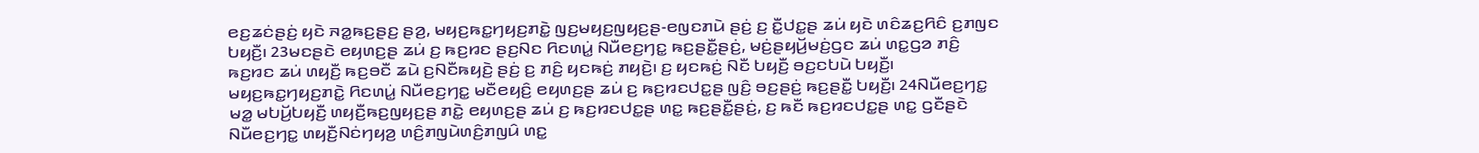ꤕꤢ꤬ꤘꤢꤦꤔꤢꤦ꤬ ꤟꤢꤧ ꤏꤤ꤭ꤒꤢ꤬ꤔꤢ꤬ ꤔꤤ꤬, ꤗꤟꤢ꤬ꤒꤢ꤭ꤚꤟꤢ꤬ꤊꤢꤧ꤭ ꤜꤢ꤬ꤗꤟꤢ꤬ꤜꤟꤢ꤬ꤔ-ꤕꤜꤢꤊꤣꤧ ꤔꤢꤦ꤬ ꤢ꤬ ꤢꤪ꤭ꤓꤢ꤭ꤔ ꤘꤣꤦ ꤟꤢꤧ ꤛꤢꤨꤘꤢ꤬ꤖꤢꤨ ꤢ꤬ꤊꤜꤢ ꤝꤟꤢꤪ꤬꤯ 23ꤗꤢꤔꤢꤧ ꤕꤟꤛꤢ꤬ꤔ ꤘꤣꤦ ꤢ꤬ ꤒꤢ꤬ꤙꤢ ꤔꤢ꤬ꤡꤢ ꤖꤢꤛꤣꤦ꤭ ꤡꤣꤪꤕꤢ꤬ꤚꤢ꤭ ꤒꤢ꤬ꤔꤢꤪ꤭ꤔꤢꤦ꤬, ꤗꤢꤦ꤬ꤔꤟꤣꤩ꤬ꤗꤢꤦ꤬ꤞꤢ ꤘꤣꤦ ꤛꤢ꤭ꤞꤤ ꤊꤢꤨ꤬ ꤒꤢ꤬ꤙꤢ ꤘꤣꤦ ꤛꤟꤢꤪ꤬ ꤒꤢ꤬ꤋꤢꤪ ꤘꤣꤧ ꤢ꤬ꤡꤢꤪꤒꤟꤢꤧ꤬ ꤔꤢꤦ꤬ ꤢ꤬ ꤊꤢꤨ꤬ ꤟꤢꤒꤢꤦ꤬ ꤊꤟꤢꤧ꤬꤯ ꤢ꤬ ꤟꤢꤒꤢꤦ꤬ ꤡꤢꤪ ꤝꤟꤢꤪ꤬ ꤋꤢ꤬ꤢꤝꤣꤧ ꤝꤟꤢꤪ꤬꤯ ꤗꤟꤢ꤬ꤒꤢ꤭ꤚꤟꤢ꤬ꤊꤢꤧ꤭ ꤖꤢꤛꤣꤦ꤭ ꤡꤣꤪꤕꤢ꤬ꤚꤢ꤭ ꤗꤢꤪꤕꤟꤢꤨ꤬ ꤕꤟꤛꤢ꤬ꤔ ꤘꤣꤦ ꤢ꤬ ꤒꤢ꤬ꤙꤢꤓꤢ꤭ꤔ ꤜꤢꤨ꤬ ꤋꤢ꤬ꤔꤢꤦ꤬ ꤒꤢ꤬ꤔꤢꤪ꤭ ꤝꤟꤢꤪ꤬꤯ 24ꤡꤣꤪꤕꤢ꤬ꤚꤢ꤭ ꤗꤤ꤭ ꤗꤝꤣꤩ꤬ꤝꤟꤢꤪ꤬ ꤛꤟꤢꤪ꤬ꤒꤢ꤬ꤜꤟꤢ꤬ꤔ ꤊꤢꤧ꤭ ꤕꤟꤛꤢ꤬ꤔ ꤘꤣꤦ ꤢ꤬ ꤒꤢ꤬ꤙꤢꤓꤢ꤭ꤔ ꤛꤢ꤭ ꤒꤢ꤬ꤔꤢꤪ꤭ꤔꤢꤦ꤬, ꤢ꤬ ꤒꤢꤪ ꤒꤢ꤬ꤙꤢꤓꤢ꤭ꤔ ꤛꤢ꤭ ꤞꤢꤪꤔꤢꤧ ꤡꤣꤪꤕꤢ꤬ꤚꤢ꤭ ꤛꤟꤢꤪ꤬ꤡꤢꤦꤚꤟꤤ꤬ ꤛꤢꤨ꤬ꤊꤜꤣꤧꤛꤢꤨ꤬ꤊꤜꤣꤨ ꤛꤢ꤭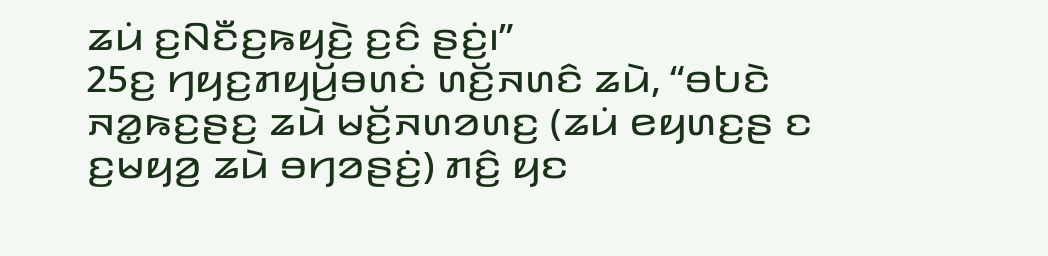ꤘꤣꤦ ꤢ꤬ꤡꤢꤪꤢ꤬ꤒꤟꤢꤧ꤬ ꤢ꤬ꤢꤨ ꤔꤢꤦ꤬꤯”
25ꤢ꤬ ꤚꤟꤢ꤬ꤊꤟꤣꤩ꤬ꤋꤛꤢꤦ ꤛꤢꤩ꤬ꤏꤛꤢꤨ ꤘꤣꤧ, “ꤋꤝꤢꤧ ꤏꤤ꤭ꤒꤢ꤬ꤔꤢ꤬ ꤘꤣꤧ ꤗꤢꤩ꤬ꤏꤛꤤꤛꤢ꤬ (ꤘꤣꤦ ꤕꤟꤛꤢ꤬ꤔ ꤢ ꤢ꤬ꤗꤟꤤ꤬ ꤘꤣꤧ ꤋꤚꤤꤔꤢꤦ꤬) ꤊꤢꤨ꤬ ꤟꤢ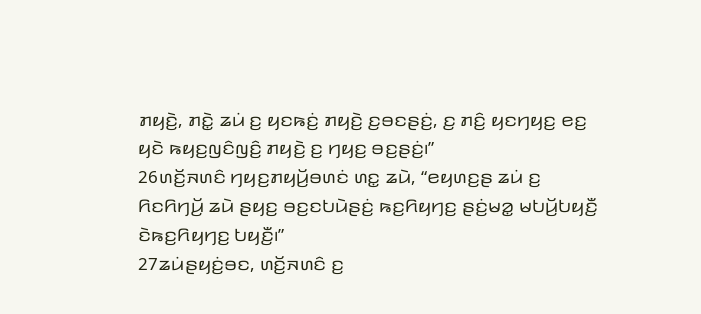ꤊꤟꤢꤧ꤬, ꤊꤢꤧ꤭ ꤘꤣꤦ ꤢ꤬ ꤟꤢꤒꤢꤦ꤬ ꤊꤟꤢꤧ꤬ ꤢ꤬ꤋꤢꤔꤢꤦ꤬, ꤢ꤬ ꤊꤢꤨ꤬ ꤟꤢꤚꤟꤢ꤬ ꤕꤢ꤬ ꤟꤢꤧ ꤒꤟꤢ꤬ꤜꤢꤨꤜꤢꤨ꤬ ꤊꤟꤢꤧ꤬ ꤢ꤬ ꤚꤟꤢ꤬ ꤋꤢ꤬ꤔꤢꤦ꤬꤯”
26ꤛꤢꤩ꤬ꤏꤛꤢꤨ ꤚꤟꤢ꤬ꤊꤟꤣꤩ꤬ꤋꤛꤢꤦ ꤛꤢ꤭ ꤘꤣꤧ, “ꤕꤟꤛꤢ꤬ꤔ ꤘꤣꤦ ꤢ꤬ ꤖꤢꤖꤚꤣꤩ꤬ ꤘꤣꤧ ꤔꤟꤢ꤬ ꤋꤢ꤬ꤢꤝꤣꤧꤔꤢꤦ꤬ ꤒꤢ꤬ꤖꤟꤚꤢ꤬ ꤔꤢꤦ꤬ꤗꤤ꤭ ꤗꤝꤣꤩ꤬ꤝꤟꤢꤪ꤬ ꤢꤧꤒꤢ꤬ꤖꤟꤚꤢ꤬ ꤝꤟꤢꤪ꤬꤯”
27ꤘꤣꤦꤔꤟꤢꤦ꤬ꤋꤢ, ꤛꤢꤩ꤬ꤏꤛꤢꤨ ꤢ꤬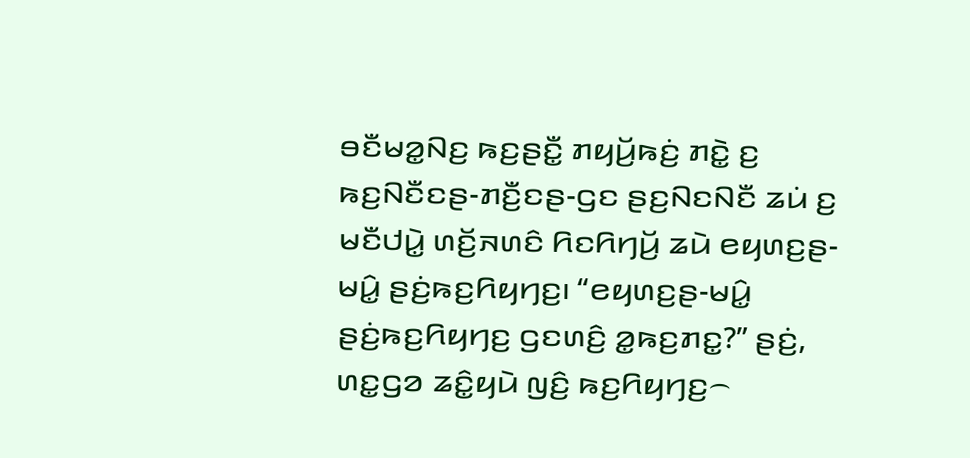ꤋꤢꤪꤗꤤ꤭ꤡꤢ꤬ ꤒꤢ꤬ꤔꤢꤪ꤭ ꤊꤟꤣꤩ꤬ꤒꤢꤦ꤬ ꤊꤢꤧ꤭ ꤢ꤬ ꤒꤢ꤬ꤡꤢꤪꤢꤔ-ꤊꤢꤪ꤬ꤢꤔ-ꤞꤢ ꤔꤢ꤬ꤡꤢꤡꤢꤪ ꤘꤣꤦ ꤢ꤬ ꤗꤢꤪꤓꤣꤧ꤭ ꤛꤢꤩ꤬ꤏꤛꤢꤨ ꤖꤢꤖꤚꤣꤩ꤬ ꤘꤣꤧ ꤕꤟꤛꤢ꤬ꤔ-ꤗꤣꤨ꤭ ꤔꤢꤦ꤬ꤒꤢ꤬ꤖꤟꤚꤢ꤬꤯ “ꤕꤟꤛꤢ꤬ꤔ-ꤗꤣꤨ꤭ ꤔꤢꤦ꤬ꤒꤢ꤬ꤖꤟꤚꤢ꤬ ꤞꤢꤛꤢꤨ꤬ ꤤ꤭ꤒꤢ꤬ꤊꤢ꤭?” ꤔꤢꤦ꤬, ꤛꤢ꤭ꤞꤤ ꤘꤢꤨ꤭ꤟꤣꤧ ꤜꤢꤨ꤬ ꤒꤢ꤬ꤖꤟꤚꤢ꤬꤮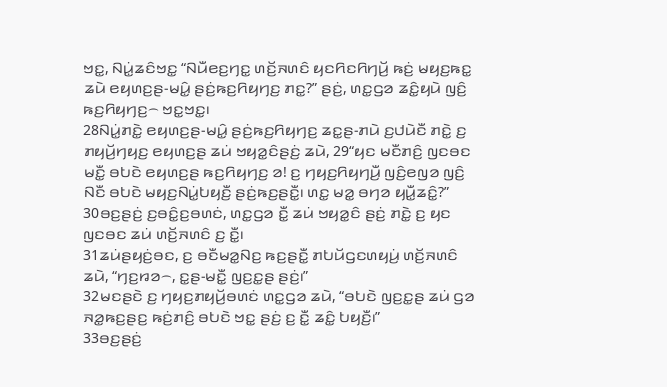ꤠꤢ꤭, ꤡꤣꤦ꤭ꤘꤢꤨꤠꤢ꤭ “ꤡꤣꤪꤕꤢ꤬ꤚꤢ꤭ ꤛꤢꤩ꤬ꤏꤛꤢꤨ ꤟꤢꤖꤢꤖꤚꤣꤩ꤬ ꤒꤢꤦ꤬ ꤗꤟꤢ꤬ꤒꤢ꤭ ꤘꤣꤧ ꤕꤟꤛꤢ꤬ꤔ-ꤗꤣꤨ꤭ ꤔꤢꤦ꤬ꤒꤢ꤬ꤖꤟꤚꤢ꤬ ꤊꤢ꤭?” ꤔꤢꤦ꤬, ꤛꤢ꤭ꤞꤤ ꤘꤢꤨ꤭ꤟꤣꤧ ꤜꤢꤨ꤬ ꤒꤢ꤬ꤖꤟꤚꤢ꤬꤮ ꤠꤢ꤭ꤠꤢ꤭꤯
28ꤡꤣꤦ꤭ꤊꤢꤧ꤭ ꤕꤟꤛꤢ꤬ꤔ-ꤗꤣꤨ꤭ ꤔꤢꤦ꤬ꤒꤢ꤬ꤖꤟꤚꤢ꤬ ꤘꤢ꤭ꤔ-ꤊꤣꤧ ꤢ꤬ꤓꤣꤧꤢꤪ ꤊꤢꤧ꤭ ꤢ꤬ ꤊꤟꤣꤩ꤬ꤚꤟꤢ꤬ ꤕꤟꤛꤢ꤬ꤔ ꤘꤣꤦ ꤠꤟꤤ꤭ꤢꤨꤔꤢꤦ꤬ ꤘꤣꤧ, 29“ꤟꤢ ꤗꤢꤪꤊꤢꤨ꤬ ꤜꤢꤋꤢ ꤗꤢꤪ꤭ ꤋꤝꤢꤧ ꤕꤟꤛꤢ꤬ꤔ ꤒꤢ꤬ꤖꤟꤚꤢ꤬ ꤤ! ꤢ꤬ ꤚꤟꤢ꤬ꤖꤟꤚꤣꤪ꤬ ꤜꤢꤨ꤬ꤕꤜꤤ ꤜꤢꤨ꤬ ꤡꤢꤪ ꤋꤝꤢꤧ ꤗꤟꤢ꤬ꤡꤣꤦ꤭ꤝꤟꤢꤪ꤬ ꤔꤢꤦ꤬ꤒꤢ꤬ꤔꤢꤪ꤭꤯ ꤛꤢ꤭ ꤗꤤ꤭ ꤋꤚꤤ ꤟꤣꤪ꤭ꤘꤢꤨ꤭?” 30ꤋꤢ꤬ꤔꤢꤦ꤬ ꤢ꤬ꤋꤢꤨ꤭ꤢ꤬ꤋꤛꤢꤦ, ꤛꤢ꤭ꤞꤤ ꤢꤪ꤭ ꤘꤣꤦ ꤠꤟꤤ꤭ꤢꤨ ꤔꤢꤦ꤬ ꤊꤢꤧ꤭ ꤢ꤬ ꤟꤢ ꤜꤢꤋꤢ ꤘꤣꤦ ꤛꤢꤩ꤬ꤏꤛꤢꤨ ꤢ꤬ ꤢꤪ꤭꤯
31ꤘꤣꤦꤔꤟꤢꤦ꤬ꤋꤢ, ꤢ꤬ ꤋꤢꤪꤗꤤ꤭ꤡꤢ꤬ ꤒꤢ꤬ꤔꤢꤪ꤭ ꤊꤝꤣꤩꤞꤢꤛꤟꤣꤦ꤬ ꤛꤢꤩ꤬ꤏꤛꤢꤨ ꤘꤣꤧ, “ꤚꤢ꤬ꤙꤤ꤮, ꤢ꤭ꤔ-ꤗꤢꤪ꤭ ꤜꤢ꤬ꤢ꤭ꤔ ꤔꤢꤦ꤬꤯”
32ꤗꤢꤔꤢꤧ ꤢ꤬ ꤚꤟꤢ꤬ꤊꤟꤣꤩ꤬ꤋꤛꤢꤦ ꤛꤢ꤭ꤞꤤ ꤘꤣꤧ, “ꤋꤝꤢꤧ ꤜꤢ꤬ꤢ꤭ꤔ ꤘꤣꤦ ꤞꤤ ꤏꤤ꤭ꤒꤢ꤬ꤔꤢ꤬ ꤒꤢꤦ꤬ꤊꤢꤨ꤬ ꤋꤝꤢꤧ ꤠꤢ꤭ ꤔꤢꤦ꤬ ꤢ꤬ ꤢꤪ꤭ ꤘꤢꤨ꤭ ꤝꤟꤢꤪ꤬꤯”
33ꤋꤢ꤬ꤔꤢꤦ꤬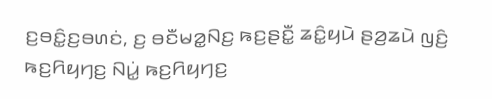ꤢ꤬ꤋꤢꤨ꤭ꤢ꤬ꤋꤛꤢꤦ, ꤢ꤬ ꤋꤢꤪꤗꤤ꤭ꤡꤢ꤬ ꤒꤢ꤬ꤔꤢꤪ꤭ ꤘꤢꤨ꤭ꤟꤣꤧ ꤔꤤ꤬ꤘꤣꤧ ꤜꤢꤨ꤬ ꤒꤢ꤬ꤖꤟꤚꤢ꤬ ꤡꤣꤦ꤭ ꤒꤢ꤬ꤖꤟꤚꤢ꤬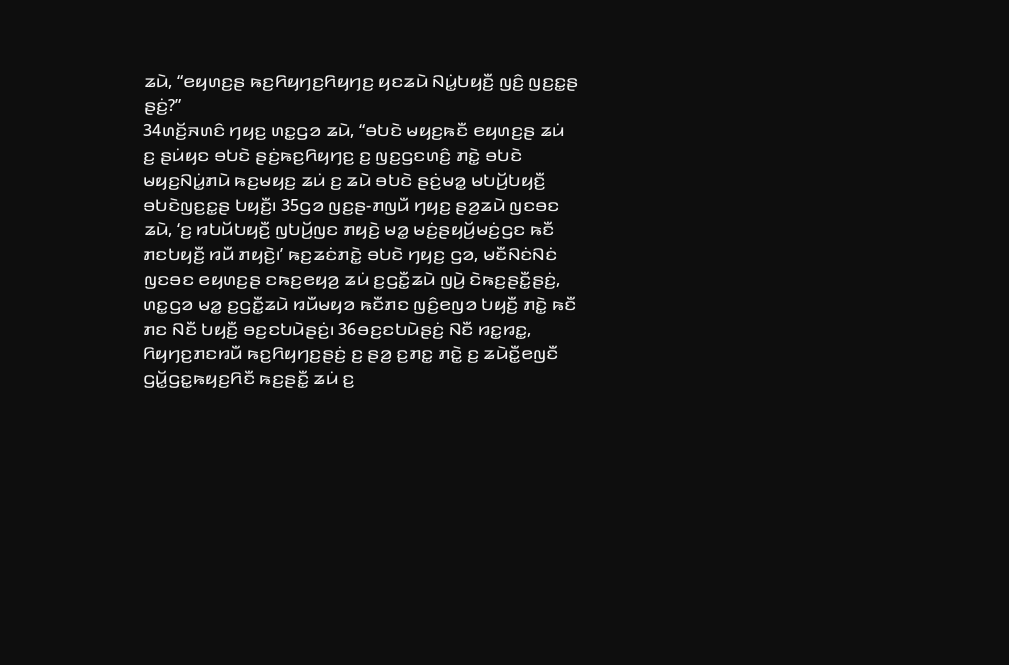ꤘꤣꤧ, “ꤕꤟꤛꤢ꤬ꤔ ꤒꤢ꤬ꤖꤟꤚꤢ꤬ꤖꤟꤚꤢ꤬ ꤟꤢꤘꤣꤧ ꤡꤣꤦ꤭ꤝꤟꤢꤪ꤬ ꤜꤢꤨ꤬ ꤜꤢ꤬ꤢ꤭ꤔ ꤔꤢꤦ꤬?”
34ꤛꤢꤩ꤬ꤏꤛꤢꤨ ꤚꤟꤢ꤬ ꤛꤢ꤭ꤞꤤ ꤘꤣꤧ, “ꤋꤝꤢꤧ ꤗꤟꤢ꤬ꤒꤢꤪ ꤕꤟꤛꤢ꤬ꤔ ꤘꤣꤦ ꤢ꤬ ꤔꤣꤦꤟꤢ ꤋꤝꤢꤧ ꤔꤢꤦ꤬ꤒꤢ꤬ꤖꤟꤚꤢ꤬ ꤢ꤬ ꤜꤢ꤬ꤞꤢꤛꤢꤨ꤬ ꤊꤢꤧ꤭ ꤋꤝꤢꤧ ꤗꤟꤢ꤬ꤡꤣꤦ꤭ꤊꤣꤧ ꤒꤢ꤬ꤗꤟꤢ꤬ ꤘꤣꤦ ꤢ꤬ ꤘꤣꤧ ꤋꤝꤢꤧ ꤔꤢꤦ꤬ꤗꤤ꤭ ꤗꤝꤣꤩ꤬ꤝꤟꤢꤪ꤬ ꤋꤝꤢꤧꤜꤢ꤬ꤢ꤭ꤔ ꤝꤟꤢꤪ꤬꤯ 35ꤞꤤ ꤜꤢ꤬ꤔ-ꤊꤜꤣꤪ ꤚꤟꤢ꤬ ꤔꤤ꤬ꤘꤣꤧ ꤜꤢꤋꤢ ꤘꤣꤧ, ‘ꤢ꤬ ꤙꤝꤣꤩꤝꤟꤢꤪ꤬ ꤜꤝꤣꤩ꤬ꤜꤢ ꤊꤟꤢꤧ꤬ ꤗꤤ꤭ ꤗꤢꤦ꤬ꤔꤟꤣꤩ꤬ꤗꤢꤦ꤬ꤞꤢ ꤒꤢꤪ ꤊꤢꤝꤟꤢꤪ꤬ ꤙꤣꤪ ꤊꤟꤢꤧ꤬꤯’ ꤒꤢ꤬ꤘꤢꤦꤊꤢꤧ꤭ ꤋꤝꤢꤧ ꤚꤟꤢ꤬ ꤞꤤ, ꤗꤢꤪꤡꤢꤦꤡꤢꤦ ꤜꤢꤋꤢ ꤕꤟꤛꤢ꤬ꤔ ꤢꤒꤢ꤬ꤕꤟꤤ꤬ ꤘꤣꤦ ꤢ꤬ꤞꤢꤪ꤭ꤘꤣꤧ ꤜꤣꤧ꤬ ꤢꤧꤒꤢ꤬ꤔꤢꤪ꤭ꤔꤢꤦ꤬, ꤛꤢ꤭ꤞꤤ ꤗꤤ꤭ ꤢ꤬ꤞꤢꤪ꤭ꤘꤣꤧ ꤙꤣꤪꤗꤟꤤ ꤒꤢꤪꤊꤢ ꤜꤢꤨ꤬ꤕꤜꤤ ꤝꤟꤢꤪ꤬ ꤊꤢꤧ꤭ ꤒꤢꤪ ꤊꤢ ꤡꤢꤪ ꤝꤟꤢꤪ꤬ ꤋꤢ꤬ꤢꤝꤣꤧꤔꤢꤦ꤬꤯ 36ꤋꤢ꤬ꤢꤝꤣꤧꤔꤢꤦ꤬ ꤡꤢꤪ ꤙꤢ꤭ꤙꤢ꤭, ꤖꤟꤚꤢ꤬ꤊꤢꤙꤣꤪ ꤒꤢ꤬ꤖꤟꤚꤢ꤬ꤔꤢꤦ꤬ ꤢ꤬ ꤔꤤ꤬ ꤢ꤬ꤊꤢ꤭ ꤊꤢꤧ꤭ ꤢ꤬ ꤘꤣꤧꤢꤪ꤭ꤕꤜꤢꤪ ꤞꤣꤩ꤭ꤞꤢ꤭ꤒꤟꤢ꤬ꤖꤢꤪ ꤒꤢ꤬ꤔꤢꤪ꤭ ꤘꤣꤦ ꤢ꤬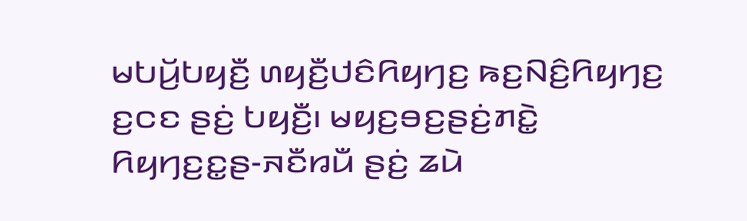ꤗꤝꤣꤩ꤬ꤝꤟꤢꤪ꤬ ꤛꤟꤢꤪ꤬ꤓꤢꤨꤖꤟꤚꤢ꤬ ꤒꤢ꤬ꤡꤢꤨ꤬ꤖꤟꤚꤢ꤬ ꤢ꤬ꤍꤢ ꤔꤢꤦ꤬ ꤝꤟꤢꤪ꤬꤯ ꤗꤟꤢ꤬ꤋꤢ꤬ꤔꤢꤦ꤬ꤊꤢꤧ꤭ ꤖꤟꤚꤢ꤬ꤢ꤭ꤔ-ꤏꤢꤪꤙꤣꤪ ꤔꤢꤦ꤬ ꤘꤣꤧ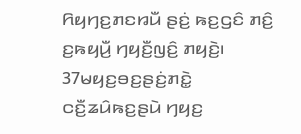ꤖꤟꤚꤢ꤬ꤊꤢꤙꤣꤪ ꤔꤢꤦ꤬ ꤒꤢ꤬ꤞꤢꤨ ꤊꤢꤨ꤬ ꤢ꤬ꤒꤟꤣꤪ꤬ ꤚꤟꤢꤪ꤬ꤜꤢꤨ꤬ ꤊꤟꤢꤧ꤬꤯ 37ꤗꤟꤢ꤬ꤋꤢ꤬ꤔꤢꤦ꤬ꤊꤢꤧ꤭ ꤍꤢꤪ꤬ꤘꤣꤨꤒꤢ꤬ꤔꤣꤧ ꤚꤟꤢ꤬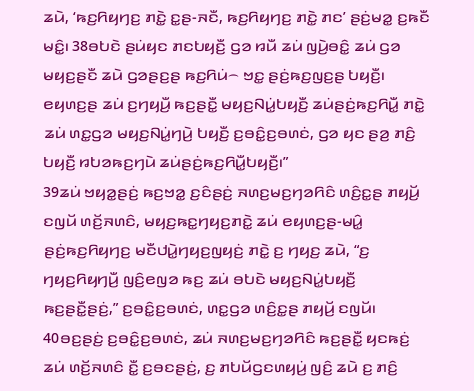ꤘꤣꤧ, ‘ꤒꤢ꤬ꤖꤟꤚꤢ꤬ ꤊꤢꤧ꤭ ꤢ꤭ꤔ-ꤏꤢꤪ, ꤒꤢ꤬ꤖꤟꤚꤢ꤬ ꤊꤢꤧ꤭ ꤊꤢ’ ꤔꤢꤦ꤬ꤗꤤ꤭ ꤢ꤬ꤒꤢꤪ ꤗꤢꤨ꤭꤯ 38ꤋꤝꤢꤧ ꤔꤣꤦꤟꤢ ꤊꤢꤝꤟꤢꤪ꤬ ꤞꤤ ꤙꤣꤪ ꤘꤣꤦ ꤜꤣꤧ꤬ꤋꤢꤨ꤭ ꤘꤣꤦ ꤞꤤ ꤗꤟꤢ꤬ꤔꤢꤪ ꤘꤣꤧ ꤞꤤꤔꤢ꤬ꤔ ꤒꤢ꤬ꤖꤣꤦ꤮ ꤠꤢ꤭ ꤔꤢꤦ꤬ꤒꤢ꤬ꤜꤢ꤬ꤔ ꤝꤟꤢꤪ꤬꤯ ꤕꤟꤛꤢ꤬ꤔ ꤘꤣꤦ ꤢ꤬ꤚꤟꤣꤪ꤬ ꤒꤢ꤬ꤔꤢꤪ꤭ ꤗꤟꤢ꤬ꤡꤣꤦ꤭ꤝꤟꤢꤪ꤬ ꤘꤣꤦꤔꤢꤦ꤬ꤒꤢ꤬ꤖꤣꤪ꤭ ꤊꤢꤧ꤭ ꤘꤣꤦ ꤛꤢ꤭ꤞꤤ ꤗꤟꤢ꤬ꤡꤣꤦ꤭ꤚꤣꤧ꤬ ꤝꤟꤢꤪ꤬ ꤢ꤬ꤋꤢꤨ꤭ꤢ꤬ꤋꤛꤢꤦ, ꤞꤤ ꤟꤢ ꤔꤤ꤬ ꤊꤢꤨ꤬ ꤝꤟꤢꤪ꤬ ꤙꤝꤤꤒꤢ꤬ꤚꤣꤧ ꤘꤣꤦꤔꤢꤦ꤬ꤒꤢ꤬ꤖꤣꤪ꤭ꤝꤟꤢꤪ꤬꤯”
39ꤘꤣꤦ ꤠꤟꤤ꤭ꤔꤢꤦ꤬ ꤒꤢ꤬ꤠꤤ꤭ ꤢ꤬ꤢꤨꤔꤢꤦ꤬ ꤏꤛꤢ꤬ꤗꤢ꤬ꤚꤤꤖꤢꤨ ꤛꤢꤨ꤬ꤢ꤭ꤔ ꤊꤟꤣꤩ꤬ ꤢꤜꤣꤩ ꤛꤢꤩ꤬ꤏꤛꤢꤨ, ꤗꤟꤢ꤬ꤒꤢ꤭ꤚꤟꤢ꤬ꤊꤢꤧ꤭ ꤘꤣꤦ ꤕꤟꤛꤢ꤬ꤔ-ꤗꤣꤨ꤭ ꤔꤢꤦ꤬ꤒꤢ꤬ꤖꤟꤚꤢ꤬ ꤗꤢꤪꤓꤣꤧ꤭ꤚꤟꤢ꤬ꤜꤟꤢꤦ꤬ ꤊꤢꤧ꤭ ꤢ꤬ ꤚꤟꤢ꤬ ꤘꤣꤧ, “ꤢ꤬ ꤚꤟꤢ꤬ꤖꤟꤚꤣꤪ꤬ ꤜꤢꤨ꤬ꤕꤜꤤ ꤒꤢ꤬ ꤘꤣꤦ ꤋꤝꤢꤧ ꤗꤟꤢ꤬ꤡꤣꤦ꤭ꤝꤟꤢꤪ꤬ ꤒꤢ꤬ꤔꤢꤪ꤭ꤔꤢꤦ꤬,” ꤢ꤬ꤋꤢꤨ꤭ꤢ꤬ꤋꤛꤢꤦ, ꤛꤢ꤭ꤞꤤ ꤛꤢꤨ꤬ꤢ꤭ꤔ ꤊꤟꤣꤩ꤬ ꤢꤜꤣꤩ꤯ 40ꤋꤢ꤬ꤔꤢꤦ꤬ ꤢ꤬ꤋꤢꤨ꤭ꤢ꤬ꤋꤛꤢꤦ, ꤘꤣꤦ ꤏꤛꤢ꤬ꤗꤢ꤬ꤚꤤꤖꤢꤨ ꤒꤢ꤬ꤔꤢꤪ꤭ ꤟꤢꤒꤢꤦ꤬ ꤘꤣꤦ ꤛꤢꤩ꤬ꤏꤛꤢꤨ ꤢꤪ꤭ ꤢ꤬ꤋꤢꤔꤢꤦ꤬, ꤢ꤬ ꤊꤝꤣꤩꤞꤢꤛꤟꤣꤦ꤬ ꤜꤢꤨ꤬ ꤘꤣꤧ ꤢ꤬ ꤊꤢꤨ꤬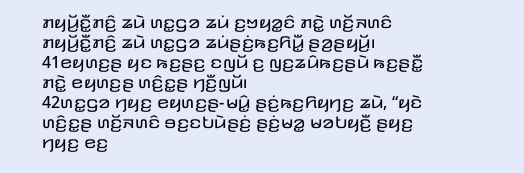ꤊꤟꤣꤩ꤬ꤢꤪ꤭ꤊꤢꤨ꤬ ꤘꤣꤧ ꤛꤢ꤭ꤞꤤ ꤘꤣꤦ ꤢ꤬ꤠꤟꤤ꤭ꤢꤨ ꤊꤢꤧ꤭ ꤛꤢꤩ꤬ꤏꤛꤢꤨ ꤊꤟꤣꤩ꤬ꤢꤪ꤭ꤊꤢꤨ꤬ ꤘꤣꤧ ꤛꤢ꤭ꤞꤤ ꤘꤣꤦꤔꤢꤦ꤬ꤒꤢ꤬ꤖꤣꤪ꤭ ꤔꤤ꤬ꤔꤟꤣꤩ꤬꤯ 41ꤕꤟꤛꤢ꤬ꤔ ꤟꤢ ꤒꤢ꤬ꤔꤢ꤬ ꤢꤜꤣꤩ ꤢ꤬ ꤜꤢ꤬ꤘꤣꤨꤒꤢ꤬ꤔꤣꤧ ꤒꤢ꤬ꤔꤢꤪ꤭ ꤊꤢꤧ꤭ ꤕꤟꤛꤢ꤬ꤔ ꤛꤢꤨ꤬ꤢ꤭ꤔ ꤚꤢꤪ꤬ꤜꤣꤩ꤯
42ꤛꤢ꤭ꤞꤤ ꤚꤟꤢ꤬ ꤕꤟꤛꤢ꤬ꤔ-ꤗꤣꤨ꤭ ꤔꤢꤦ꤬ꤒꤢ꤬ꤖꤟꤚꤢ꤬ ꤘꤣꤧ, “ꤟꤢꤧ ꤛꤢꤨ꤬ꤢ꤭ꤔ ꤛꤢꤩ꤬ꤏꤛꤢꤨ ꤋꤢ꤬ꤢꤝꤣꤧꤔꤢꤦ꤬ ꤔꤢꤦ꤬ꤗꤤ꤭ ꤗꤤꤝꤟꤢꤪ꤬ ꤔꤟꤢ꤬ ꤚꤟꤢ꤬ ꤕꤢ꤬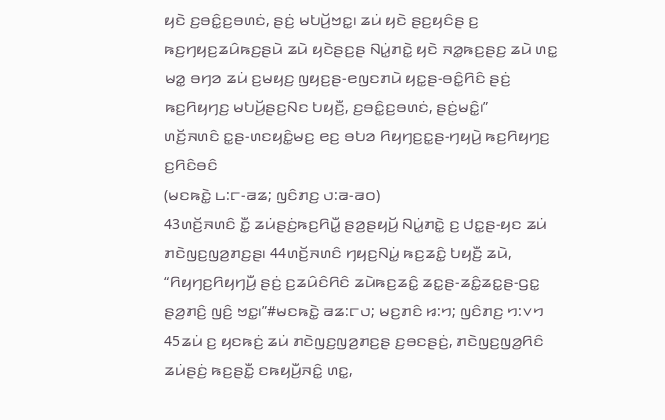ꤟꤢꤧ ꤢ꤬ꤋꤢꤨ꤭ꤢ꤬ꤋꤛꤢꤦ, ꤔꤢꤦ꤬ ꤗꤝꤣꤩ꤬ꤠꤢ꤭꤯ ꤘꤣꤦ ꤟꤢꤧ ꤔꤢ꤬ꤟꤢꤨꤔ ꤢ꤬ ꤒꤢ꤬ꤚꤟꤢ꤬ꤘꤣꤨꤒꤢ꤬ꤔꤣꤧ ꤘꤣꤧ ꤟꤢꤧꤔꤢ꤬ꤔ ꤡꤣꤦ꤭ꤊꤢꤧ꤭ ꤟꤢꤧ ꤏꤤ꤭ꤒꤢ꤬ꤔꤢ꤬ ꤘꤣꤧ ꤛꤢ꤭ ꤗꤤ꤭ ꤋꤚꤤ ꤘꤣꤦ ꤢ꤬ꤗꤟꤢ꤬ ꤜꤟꤢ꤬ꤔ-ꤕꤜꤢꤊꤣꤧ ꤟꤢ꤭ꤔ-ꤋꤢꤨ꤭ꤖꤢꤨ ꤔꤢꤦ꤬ ꤒꤢ꤬ꤖꤟꤚꤢ꤬ ꤗꤝꤣꤩ꤬ꤔꤢ꤬ꤡꤢ ꤝꤟꤢꤪ꤬, ꤢ꤬ꤋꤢꤨ꤭ꤢ꤬ꤋꤛꤢꤦ, ꤔꤢꤦ꤬ꤗꤢꤨ꤭꤯”
ꤛꤢꤩ꤬ꤏꤛꤢꤨ ꤢ꤭ꤔ-ꤛꤢꤟꤢꤨ꤭ꤗꤢ꤬ ꤕꤢ꤬ ꤋꤝꤤ ꤖꤟꤚꤢ꤬ꤢ꤭ꤔ-ꤚꤟꤣꤧ꤬ ꤒꤢ꤬ꤖꤟꤚꤢ꤬ ꤢ꤬ꤖꤢꤨꤋꤢꤨ
(ꤗꤢꤒꤢꤧ꤭ ꤈:꤅-꤁꤃; ꤜꤢꤨꤊꤢ꤬ ꤇:꤁-꤁꤀)
43ꤛꤢꤩ꤬ꤏꤛꤢꤨ ꤢꤪ꤭ ꤘꤣꤦꤔꤢꤦ꤬ꤒꤢ꤬ꤖꤣꤪ꤭ ꤔꤤ꤬ꤔꤟꤣꤩ꤬ ꤡꤣꤦ꤭ꤊꤢꤧ꤭ ꤢ꤬ ꤓꤢ꤭ꤔ-ꤟꤢ ꤘꤣꤦ ꤊꤢꤧꤜꤢ꤬ꤜꤤ꤬ꤊꤢ꤬ꤔ꤯ 44ꤛꤢꤩ꤬ꤏꤛꤢꤨ ꤚꤟꤢ꤬ꤡꤣꤦ꤭ ꤒꤢ꤬ꤘꤢꤨ꤭ ꤝꤟꤢꤪ꤬ ꤘꤣꤧ, “ꤖꤟꤚꤢ꤬ꤖꤟꤚꤣꤪ꤬ ꤔꤢꤦ꤬ ꤢ꤬ꤘꤣꤨꤢꤨꤖꤢꤨ ꤘꤣꤧꤒꤢ꤬ꤘꤢꤨ꤭ ꤘꤢ꤭ꤔ-ꤘꤢꤨ꤭ꤘꤢ꤭ꤔ-ꤞꤢ꤭ ꤔꤤ꤬ꤊꤢꤨ꤬ ꤜꤢꤨ꤬ ꤠꤢ꤭꤯”#ꤗꤢꤒꤢꤧ꤭ ꤁꤃:꤅꤇; ꤗꤢ꤬ꤊꤢꤨ ꤆:꤄; ꤜꤢꤨꤊꤢ꤬ ꤄:꤂꤄ 45ꤘꤣꤦ ꤢ꤬ ꤟꤢꤒꤢꤦ꤬ ꤘꤣꤦ ꤊꤢꤧꤜꤢ꤬ꤜꤤ꤬ꤊꤢ꤬ꤔ ꤢ꤬ꤋꤢꤔꤢꤦ꤬, ꤊꤢꤧꤜꤢ꤬ꤜꤤ꤬ꤖꤢꤨ ꤘꤣꤦꤔꤢꤦ꤬ ꤒꤢ꤬ꤔꤢꤪ꤭ ꤢꤒꤟꤣꤪ꤬ꤏꤢꤨ꤭ ꤛꤢ꤭,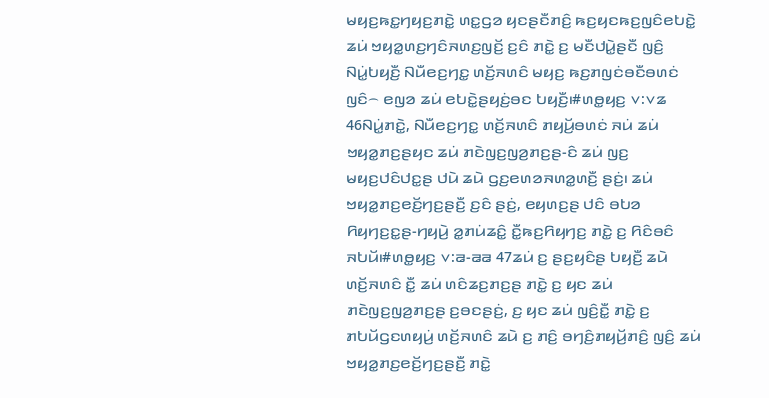ꤗꤟꤢ꤬ꤒꤢ꤭ꤚꤟꤢ꤬ꤊꤢꤧ꤭ ꤛꤢ꤭ꤞꤤ ꤟꤢꤔꤢꤪꤊꤢꤨ꤬ ꤒꤢ꤬ꤟꤢꤒꤢ꤬ꤜꤢꤨꤕꤝꤢꤧ꤭ ꤘꤣꤦ ꤠꤟꤤ꤭ꤛꤢ꤬ꤚꤢꤨꤏꤛꤢ꤬ꤜꤢꤩ꤬ ꤢ꤬ꤢꤨ ꤊꤢꤧ꤭ ꤢ꤬ ꤗꤢꤪꤓꤣꤧ꤭ꤔꤢꤪ ꤜꤢꤨ꤬ ꤡꤣꤦ꤭ꤝꤟꤢꤪ꤬ ꤡꤣꤪꤕꤢ꤬ꤚꤢ꤭ ꤛꤢꤩ꤬ꤏꤛꤢꤨ ꤗꤟꤢ꤬ ꤒꤢ꤬ꤊꤜꤢꤦꤋꤢꤪꤋꤛꤢꤦ ꤜꤢꤨ꤮ ꤕꤜꤤ ꤘꤣꤦ ꤕꤝꤢꤧ꤭ꤔꤟꤢꤦ꤬ꤋꤢ ꤝꤟꤢꤪ꤬꤯#ꤛꤥ꤭ꤟꤢ꤬ ꤂:꤂꤃
46ꤡꤣꤦ꤭ꤊꤢꤧ꤭, ꤡꤣꤪꤕꤢ꤬ꤚꤢ꤭ ꤛꤢꤩ꤬ꤏꤛꤢꤨ ꤊꤟꤣꤩ꤬ꤋꤛꤢꤦ ꤏꤣꤦ ꤘꤣꤦ ꤠꤟꤤ꤭ꤊꤢ꤬ꤔꤟꤢ ꤘꤣꤦ ꤊꤢꤧꤜꤢ꤬ꤜꤤ꤬ꤊꤢ꤬ꤔ-ꤢꤨ ꤘꤣꤦ ꤜꤢ꤬ ꤗꤟꤢ꤬ꤓꤢꤨꤓꤢ꤭ꤔ ꤓꤣꤧ ꤘꤣꤧ ꤞꤢ꤬ꤕꤛꤤꤏꤛꤤ꤭ꤛꤢꤪ꤬ ꤔꤢꤦ꤬꤯ ꤘꤣꤦ ꤠꤟꤤ꤭ꤊꤢ꤬ꤕꤢꤩ꤬ꤚꤢ꤬ꤔꤢꤪ꤬ ꤢ꤬ꤢꤨ ꤔꤢꤦ꤬, ꤕꤟꤛꤢ꤬ꤔ ꤓꤢꤨ ꤋꤝꤤ ꤖꤟꤚꤢ꤬ꤢ꤭ꤔ-ꤚꤟꤣꤧ꤬ ꤤ꤭ꤊꤣꤦꤘꤢꤨ꤭ ꤢꤪ꤭ꤒꤢ꤬ꤖꤟꤚꤢ꤬ ꤊꤢꤧ꤭ ꤢ꤬ ꤖꤢꤨꤋꤢꤨ ꤏꤝꤣꤩ꤯#ꤛꤥ꤭ꤟꤢ꤬ ꤂:꤁-꤁꤁ 47ꤘꤣꤦ ꤢ꤬ ꤔꤢ꤬ꤟꤢꤨꤔ ꤝꤟꤢꤪ꤬ ꤘꤣꤧ ꤛꤢꤩ꤬ꤏꤛꤢꤨ ꤢꤪ꤭ ꤘꤣꤦ ꤛꤢꤨꤘꤢ꤬ꤊꤢ꤬ꤔ ꤊꤢꤧ꤭ ꤢ꤬ ꤟꤢ ꤘꤣꤦ ꤊꤢꤧꤜꤢ꤬ꤜꤤ꤬ꤊꤢ꤬ꤔ ꤢ꤬ꤋꤢꤔꤢꤦ꤬, ꤢ꤬ ꤟꤢ ꤘꤣꤦ ꤜꤢꤨ꤬ꤢꤪ꤭ ꤊꤢꤧ꤭ ꤢ꤬ ꤊꤝꤣꤩꤞꤢꤛꤟꤣꤦ꤬ ꤛꤢꤩ꤬ꤏꤛꤢꤨ ꤘꤣꤧ ꤢ꤬ ꤊꤢꤨ꤬ ꤋꤚꤢꤨ꤬ꤊꤟꤣꤩ꤬ꤊꤢꤨ꤬ ꤜꤢꤨ꤬ ꤘꤣꤦ ꤠꤟꤤ꤭ꤊꤢ꤬ꤕꤢꤩ꤬ꤚꤢ꤬ꤔꤢꤪ꤬ ꤊꤢꤧ꤭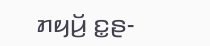ꤊꤟꤣꤩ꤬ ꤢ꤭ꤔ-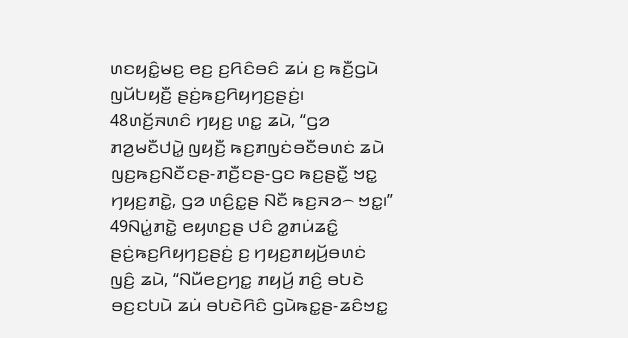ꤛꤢꤟꤢꤨ꤭ꤗꤢ꤬ ꤕꤢ꤬ ꤢ꤬ꤖꤢꤨꤋꤢꤨ ꤘꤣꤦ ꤢ꤬ ꤒꤢꤪ꤬ꤞꤣꤧ ꤜꤣꤩꤝꤟꤢꤪ꤬ ꤔꤢꤦ꤬ꤒꤢ꤬ꤖꤟꤚꤢ꤬ꤔꤢꤦ꤬꤯
48ꤛꤢꤩ꤬ꤏꤛꤢꤨ ꤚꤟꤢ꤬ ꤛꤢ꤭ ꤘꤣꤧ, “ꤞꤤ ꤊꤤ꤬ꤗꤢꤪꤓꤣꤧ꤭ ꤜꤟꤢꤪ꤬ ꤒꤢ꤬ꤊꤜꤢꤦꤋꤢꤪꤋꤛꤢꤦ ꤘꤣꤧ ꤜꤢ꤬ꤒꤢ꤬ꤡꤢꤪꤢꤔ-ꤊꤢꤪ꤬ꤢꤔ-ꤞꤢ ꤒꤢ꤬ꤔꤢꤪ꤭ ꤠꤢ꤭ ꤚꤟꤢ꤬ꤊꤢꤧ꤭, ꤞꤤ ꤛꤢꤨ꤬ꤢ꤭ꤔ ꤡꤢꤪ ꤒꤢ꤬ꤏꤤ꤮ ꤠꤢ꤭꤯”
49ꤡꤣꤦ꤭ꤊꤢꤧ꤭ ꤕꤟꤛꤢ꤬ꤔ ꤓꤢꤨ ꤤ꤭ꤊꤣꤦꤘꤢꤨ꤭ ꤔꤢꤦ꤬ꤒꤢ꤬ꤖꤟꤚꤢ꤬ꤔꤢꤦ꤬ ꤢ꤬ ꤚꤟꤢ꤬ꤊꤟꤣꤩ꤬ꤋꤛꤢꤦ ꤜꤢꤨ꤬ ꤘꤣꤧ, “ꤡꤣꤪꤕꤢ꤬ꤚꤢ꤭ ꤊꤟꤣꤩ꤬ ꤊꤢꤨ꤬ ꤋꤝꤢꤧ ꤋꤢ꤬ꤢꤝꤣꤧ ꤘꤣꤦ ꤋꤝꤢꤧꤖꤢꤨ ꤞꤣꤧꤒꤢ꤭ꤔ-ꤘꤢꤨꤠꤢ꤭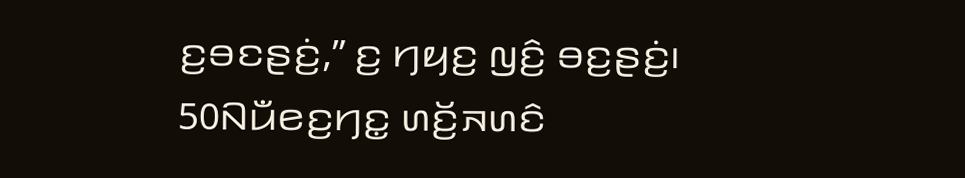ꤢ꤬ꤋꤢꤔꤢꤦ꤬,” ꤢ꤬ ꤚꤟꤢ꤬ ꤜꤢꤨ꤬ ꤋꤢ꤬ꤔꤢꤦ꤬꤯
50ꤡꤣꤪꤕꤢ꤬ꤚꤢ꤭ ꤛꤢꤩ꤬ꤏꤛꤢꤨ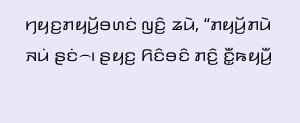ꤚꤟꤢ꤬ꤊꤟꤣꤩ꤬ꤋꤛꤢꤦ ꤜꤢꤨ꤬ ꤘꤣꤧ, “ꤊꤟꤣꤩ꤬ꤊꤣꤧ ꤏꤣꤦ ꤔꤢꤦ꤮꤯ ꤔꤟꤢ꤬ ꤖꤢꤨꤋꤢꤨ ꤊꤢꤨ꤬ ꤢꤪ꤭ꤒꤟꤣꤪ꤬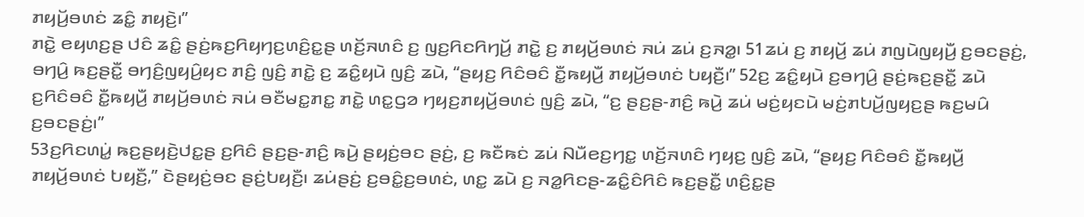ꤊꤟꤣꤩ꤬ꤋꤛꤢꤦ ꤘꤢꤨ꤭ ꤊꤟꤢꤧ꤬꤯”
ꤊꤢꤧ꤭ ꤕꤟꤛꤢ꤬ꤔ ꤓꤢꤨ ꤘꤢꤨ꤭ ꤔꤢꤦ꤬ꤒꤢ꤬ꤖꤟꤚꤢ꤬ꤛꤢꤨ꤬ꤢ꤭ꤔ ꤛꤢꤩ꤬ꤏꤛꤢꤨ ꤢ꤬ ꤜꤢ꤬ꤖꤢꤖꤚꤣꤩ꤬ ꤊꤢꤧ꤭ ꤢ꤬ ꤊꤟꤣꤩ꤬ꤋꤛꤢꤦ ꤏꤣꤦ ꤘꤣꤦ ꤢ꤬ꤏꤤ꤭꤯ 51ꤘꤣꤦ ꤢ꤬ ꤊꤟꤣꤩ꤬ ꤘꤣꤦ ꤊꤜꤣꤧꤜꤟꤣꤪ꤬ ꤢ꤬ꤋꤢꤔꤢꤦ꤬, ꤋꤚꤣꤨ꤬ ꤒꤢ꤬ꤔꤢꤪ꤭ ꤋꤚꤢꤨ꤬ꤜꤟꤣꤨ꤬ꤟꤢ ꤊꤢꤨ꤬ ꤜꤢꤨ꤬ ꤊꤢꤧ꤭ ꤢ꤬ ꤘꤢꤨ꤭ꤟꤣꤧ ꤜꤢꤨ꤬ ꤘꤣꤧ, “ꤔꤟꤢ꤬ ꤖꤢꤨꤋꤢꤨ ꤢꤪ꤭ꤒꤟꤣꤪ꤬ ꤊꤟꤣꤩ꤬ꤋꤛꤢꤦ ꤝꤟꤢꤪ꤬꤯” 52ꤢ꤬ ꤘꤢꤨ꤭ꤟꤣꤧ ꤢ꤬ꤋꤚꤣꤨ꤬ ꤔꤢꤦ꤬ꤒꤢ꤬ꤔꤢꤪ꤭ ꤘꤣꤧ ꤢ꤬ꤖꤢꤨꤋꤢꤨ ꤢꤪ꤭ꤒꤟꤣꤪ꤬ ꤊꤟꤣꤩ꤬ꤋꤛꤢꤦ ꤏꤣꤦ ꤋꤢꤪꤗꤢ꤭ꤊꤢ꤭ ꤊꤢꤧ꤭ ꤛꤢ꤭ꤞꤤ ꤚꤟꤢ꤬ꤊꤟꤣꤩ꤬ꤋꤛꤢꤦ ꤜꤢꤨ꤬ ꤘꤣꤧ, “ꤢ꤬ ꤔꤢ꤬ꤔ-ꤊꤢꤨ꤬ ꤒꤣꤧ꤬ ꤘꤣꤦ ꤗꤢꤦ꤬ꤟꤢꤣꤧ ꤗꤢꤦ꤬ꤊꤝꤣꤩ꤬ꤜꤟꤢ꤬ꤔ ꤒꤢ꤬ꤗꤣꤨ ꤢ꤬ꤋꤢꤔꤢꤦ꤬꤯”
53ꤢ꤬ꤖꤢꤛꤣꤦ꤭ ꤒꤢ꤬ꤔꤟꤢꤧ꤬ꤓꤢ꤭ꤔ ꤢ꤬ꤖꤢꤨ ꤔꤢ꤬ꤔ-ꤊꤢꤨ꤬ ꤒꤣꤧ꤬ ꤔꤟꤢꤦ꤬ꤋꤢ ꤔꤢꤦ꤬, ꤢ꤬ ꤒꤢꤪꤒꤢꤦ ꤘꤣꤦ ꤡꤣꤪꤕꤢ꤬ꤚꤢ꤭ ꤛꤢꤩ꤬ꤏꤛꤢꤨ ꤚꤟꤢ꤬ ꤜꤢꤨ꤬ ꤘꤣꤧ, “ꤔꤟꤢ꤬ ꤖꤢꤨꤋꤢꤨ ꤢꤪ꤭ꤒꤟꤣꤪ꤬ ꤊꤟꤣꤩ꤬ꤋꤛꤢꤦ ꤝꤟꤢꤪ꤬,” ꤢꤧꤔꤟꤢꤦ꤬ꤋꤢ ꤔꤢꤦ꤬ꤝꤟꤢꤪ꤬꤯ ꤘꤣꤦꤔꤢꤦ꤬ ꤢ꤬ꤋꤢꤨ꤭ꤢ꤬ꤋꤛꤢꤦ, ꤛꤢ꤭ ꤘꤣꤧ ꤢ꤬ ꤏꤤ꤭ꤖꤢꤔ-ꤘꤢꤨ꤭ꤢꤨꤖꤢꤨ ꤒꤢ꤬ꤔꤢꤪ꤭ ꤛꤢꤨ꤬ꤢ꤭ꤔ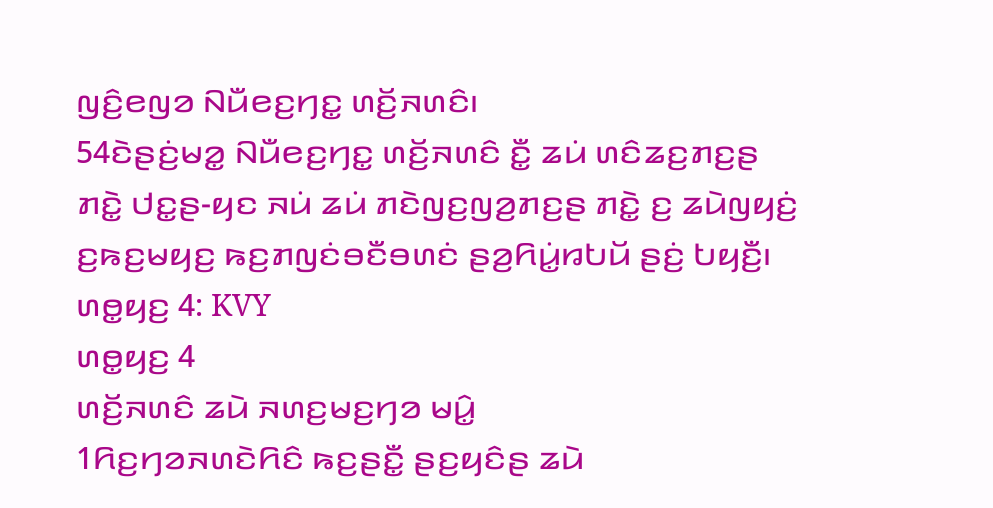ꤜꤢꤨ꤬ꤕꤜꤤ ꤡꤣꤪꤕꤢ꤬ꤚꤢ꤭ ꤛꤢꤩ꤬ꤏꤛꤢꤨ꤯
54ꤢꤧꤔꤢꤦ꤬ꤗꤤ꤭ ꤡꤣꤪꤕꤢ꤬ꤚꤢ꤭ ꤛꤢꤩ꤬ꤏꤛꤢꤨ ꤢꤪ꤭ ꤘꤣꤦ ꤛꤢꤨꤘꤢ꤬ꤊꤢ꤬ꤔ ꤊꤢꤧ꤭ ꤓꤢ꤭ꤔ-ꤟꤢ ꤏꤣꤦ ꤘꤣꤦ ꤊꤢꤧꤜꤢ꤬ꤜꤤ꤬ꤊꤢ꤬ꤔ ꤊꤢꤧ꤭ ꤢ꤬ ꤘꤣꤧꤜꤟꤢꤦ꤬ ꤢ꤬ꤒꤢ꤬ꤗꤟꤢ꤬ ꤒꤢ꤬ꤊꤜꤢꤦꤋꤢꤪꤋꤛꤢꤦ ꤔꤤ꤬ꤖꤣꤦ꤭ꤙꤝꤣꤩ ꤔꤢꤦ꤬ ꤝꤟꤢꤪ꤬꤯
ꤛꤥ꤭ꤟꤢ꤬ 4: KVY
ꤛꤥ꤭ꤟꤢ꤬ 4
ꤛꤢꤩ꤬ꤏꤛꤢꤨ ꤘꤣꤧ ꤏꤛꤢ꤬ꤗꤢ꤬ꤚꤤ ꤗꤣꤨ꤭
1ꤖꤢ꤬ꤚꤤꤏꤛꤢꤧꤖꤢꤨ ꤒꤢ꤬ꤔꤢꤪ꤭ ꤔꤢ꤬ꤟꤢꤨꤔ ꤘꤣꤧ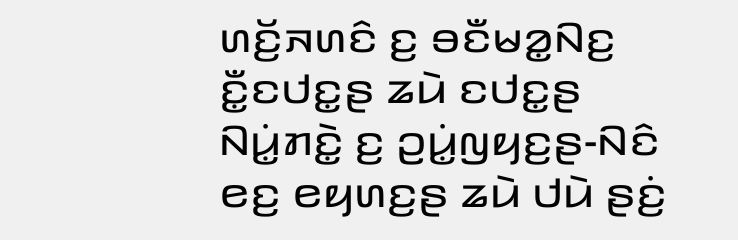ꤛꤢꤩ꤬ꤏꤛꤢꤨ ꤢ꤬ ꤋꤢꤪꤗꤤ꤭ꤡꤢ꤬ ꤢꤪ꤭ꤢꤓꤢ꤭ꤔ ꤘꤣꤧ ꤢꤓꤢ꤭ꤔ ꤡꤣꤦ꤭ꤊꤢꤧ꤭ ꤢ꤬ ꤑꤣꤦ꤭ꤜꤟꤢ꤬ꤔ-ꤡꤢꤨ ꤕꤢ꤬ ꤕꤟꤛꤢ꤬ꤔ ꤘꤣꤧ ꤓꤣꤧ ꤔꤢꤦ꤬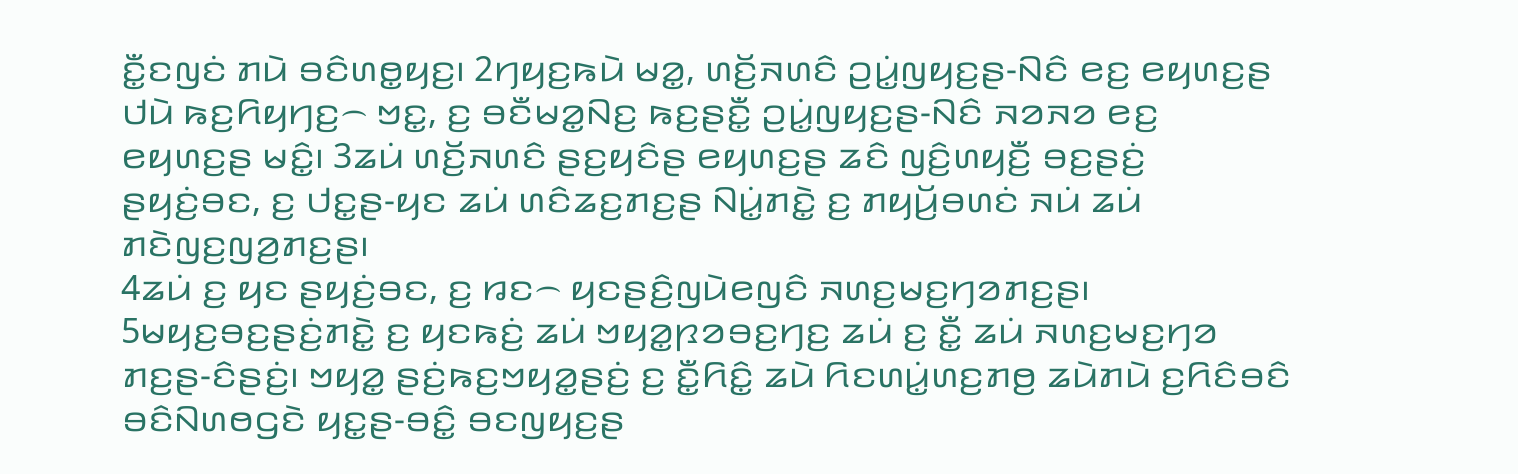ꤢꤪ꤭ꤢꤜꤢꤦ ꤊꤣꤧ ꤋꤢꤨꤛꤥ꤭ꤟꤢ꤬꤯ 2ꤚꤟꤢ꤬ꤒꤣꤧ ꤗꤤ꤭, ꤛꤢꤩ꤬ꤏꤛꤢꤨ ꤑꤣꤦ꤭ꤜꤟꤢ꤬ꤔ-ꤡꤢꤨ ꤕꤢ꤬ ꤕꤟꤛꤢ꤬ꤔ ꤓꤣꤧ ꤒꤢ꤬ꤖꤟꤚꤢ꤬꤮ ꤠꤢ꤭, ꤢ꤬ ꤋꤢꤪꤗꤤ꤭ꤡꤢ꤬ ꤒꤢ꤬ꤔꤢꤪ꤭ ꤑꤣꤦ꤭ꤜꤟꤢ꤬ꤔ-ꤡꤢꤨ ꤏꤤꤏꤤ ꤕꤢ꤬ ꤕꤟꤛꤢ꤬ꤔ ꤗꤢꤨ꤭꤯ 3ꤘꤣꤦ ꤛꤢꤩ꤬ꤏꤛꤢꤨ ꤔꤢ꤬ꤟꤢꤨꤔ ꤕꤟꤛꤢ꤬ꤔ ꤘꤢꤨ ꤜꤢꤨ꤬ꤛꤟꤢꤪ꤬ ꤋꤢ꤬ꤔꤢꤦ꤬ ꤔꤟꤢꤦ꤬ꤋꤢ, ꤢ꤬ ꤓꤢ꤭ꤔ-ꤟꤢ ꤘꤣꤦ ꤛꤢꤨꤘꤢ꤬ꤊꤢ꤬ꤔ ꤡꤣꤦ꤭ꤊꤢꤧ꤭ ꤢ꤬ ꤊꤟꤣꤩ꤬ꤋꤛꤢꤦ ꤏꤣꤦ ꤘꤣꤦ ꤊꤢꤧꤜꤢ꤬ꤜꤤ꤬ꤊꤢ꤬ꤔ꤯
4ꤘꤣꤦ ꤢ꤬ ꤟꤢ ꤔꤟꤢꤦ꤬ꤋꤢ, ꤢ꤬ ꤙꤢ꤮ ꤟꤢꤔꤢꤨ꤬ꤜꤣꤧꤕꤜꤢꤨ ꤏꤛꤢ꤬ꤗꤢ꤬ꤚꤤꤊꤢ꤬ꤔ꤯ 5ꤗꤟꤢ꤬ꤋꤢ꤬ꤔꤢꤦ꤬ꤊꤢꤧ꤭ ꤢ꤬ ꤟꤢꤒꤢꤦ꤬ ꤘꤣꤦ ꤠꤟꤤ꤭ꤐꤤꤋꤢ꤬ꤚꤢ꤬ ꤘꤣꤦ ꤢ꤬ ꤢꤪ꤭ ꤘꤣꤦ ꤏꤛꤢ꤬ꤗꤢ꤬ꤚꤤ ꤊꤢ꤬ꤔ-ꤢꤨꤔꤢꤦ꤬꤯ ꤠꤟꤤ꤭ ꤔꤢꤦ꤬ꤒꤢ꤬ꤠꤟꤤ꤭ꤔꤢꤦ꤬ ꤢ꤬ ꤢꤪ꤭ꤖꤢꤨ꤭ ꤘꤣꤧ ꤖꤢꤛꤣꤦ꤭ꤛꤢ꤬ꤊꤥ꤬ ꤘꤣꤧꤊꤣꤧ ꤢ꤬ꤖꤢꤨꤋꤢꤨ ꤋꤢꤨꤡꤛꤥꤞꤢꤧ ꤟꤢ꤭ꤔ-ꤋꤢꤨ꤭ ꤋꤢꤜꤟꤢ꤬ꤔ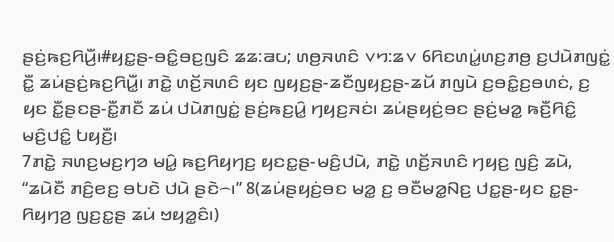ꤔꤢꤦ꤬ꤒꤢ꤬ꤖꤣꤪ꤬꤯#ꤟꤢ꤭ꤔ-ꤋꤢꤨ꤭ꤋꤢ꤬ꤜꤢꤨ ꤃꤃:꤁꤉; ꤛꤥ꤬ꤏꤛꤢꤨ ꤂꤄:꤃꤂ 6ꤖꤢꤛꤣꤦ꤭ꤛꤢ꤬ꤊꤥ꤬ ꤢ꤬ꤓꤣꤧꤊꤜꤢꤦ꤭ ꤢꤪ꤭ ꤘꤣꤦꤔꤢꤦ꤬ꤒꤢ꤬ꤖꤣꤪ꤭꤯ ꤊꤢꤧ꤭ ꤛꤢꤩ꤬ꤏꤛꤢꤨ ꤟꤢ ꤜꤟꤢ꤬ꤔ-ꤘꤢꤪꤜꤟꤢ꤬ꤔ-ꤘꤣꤩ ꤊꤜꤣꤧ ꤢ꤬ꤋꤢꤨ꤭ꤢ꤬ꤋꤛꤢꤦ, ꤢ꤬ ꤟꤢ ꤢꤪ꤭ꤔꤢꤔ-ꤢꤪ꤭ꤊꤢꤪ ꤘꤣꤦ ꤓꤣꤧꤊꤜꤢꤦ꤭ ꤔꤢꤦ꤬ꤒꤢ꤬ꤣꤨ꤭ ꤚꤟꤢ꤬ꤏꤢꤦ꤯ ꤘꤣꤦꤔꤟꤢꤦ꤬ꤋꤢ ꤔꤢꤦ꤬ꤗꤤ꤭ ꤒꤢꤪ꤬ꤖꤢꤨ꤭ ꤗꤢꤨ꤬ꤓꤢꤨ꤭ ꤝꤟꤢꤪ꤬꤯
7ꤊꤢꤧ꤭ ꤏꤛꤢ꤬ꤗꤢ꤬ꤚꤤ ꤗꤣꤨ꤭ ꤒꤢ꤬ꤖꤟꤚꤢ꤬ ꤟꤢꤢ꤭ꤔ-ꤗꤢꤨ꤬ꤓꤣꤧ, ꤊꤢꤧ꤭ ꤛꤢꤩ꤬ꤏꤛꤢꤨ ꤚꤟꤢ꤬ ꤜꤢꤨ꤬ ꤘꤣꤧ, “ꤘꤣꤧꤢꤪ ꤊꤢꤨ꤬ꤕꤢ꤬ ꤋꤝꤢꤧ ꤓꤣꤧ ꤔꤢꤧ꤮꤯” 8(ꤘꤣꤦꤔꤟꤢꤦ꤬ꤋꤢ ꤗꤤ꤭ ꤢ꤬ ꤋꤢꤪꤗꤤ꤭ꤡꤢ꤬ ꤓꤢ꤭ꤔ-ꤟꤢ ꤢ꤭ꤔ-ꤖꤟꤚꤤ꤬ ꤜꤢ꤬ꤢ꤭ꤔ ꤘꤣꤦ ꤠꤟꤤ꤭ꤢꤨ꤯)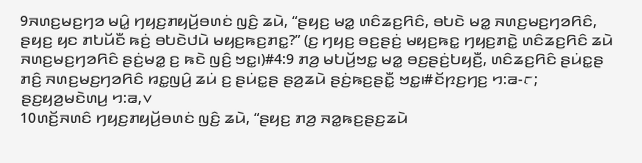9ꤏꤛꤢ꤬ꤗꤢ꤬ꤚꤤ ꤗꤣꤨ꤭ ꤚꤟꤢ꤬ꤊꤟꤣꤩ꤬ꤋꤛꤢꤦ ꤜꤢꤨ꤬ ꤘꤣꤧ, “ꤔꤟꤢ꤬ ꤗꤤ꤭ ꤛꤢꤨꤘꤢ꤬ꤖꤢꤨ, ꤋꤝꤢꤧ ꤗꤤ꤭ ꤏꤛꤢ꤬ꤗꤢ꤬ꤚꤤꤖꤢꤨ, ꤔꤟꤢ꤬ ꤟꤢ ꤊꤝꤣꤩꤢꤪ ꤒꤢꤦ꤬ ꤋꤝꤢꤧꤓꤣꤧ ꤗꤟꤢ꤬ꤒꤢ꤬ꤊꤢ꤭?” (ꤢ꤬ ꤚꤟꤢ꤬ ꤋꤢ꤬ꤔꤢꤦ꤬ ꤗꤟꤢ꤬ꤒꤢ꤭ ꤚꤟꤢ꤬ꤊꤢꤧ꤭ ꤛꤢꤨꤘꤢ꤬ꤖꤢꤨ ꤘꤣꤧ ꤏꤛꤢ꤬ꤗꤢ꤬ꤚꤤꤖꤢꤨ ꤔꤢꤦ꤬ꤗꤤ꤭ ꤢ꤬ ꤒꤢꤧ ꤜꤢꤨ꤬ ꤠꤢ꤭꤯)#4:9 ꤊꤤ꤬ ꤗꤝꤣꤩ꤬ꤠꤢ꤭ ꤗꤤ꤭ ꤋꤢ꤬ꤔꤢꤦ꤬ꤝꤟꤢꤪ꤬, ꤛꤢꤨꤘꤢ꤬ꤖꤢꤨ ꤔꤣꤦꤢ꤭ꤔ ꤊꤢꤨ꤬ ꤏꤛꤢ꤬ꤗꤢ꤬ꤚꤤꤖꤢꤨ ꤙꤢ꤭ꤜꤣꤨ꤬ ꤘꤣꤦ ꤢ꤬ ꤔꤣꤦꤢ꤭ꤔ ꤔꤤ꤬ꤘꤣꤧ ꤔꤢꤦ꤬ꤒꤢ꤬ꤔꤢꤪ꤭ ꤠꤢ꤭꤯#ꤢꤩꤐꤢ꤬ꤚꤢ꤬ ꤄:꤁-꤅; ꤔꤢ꤬ꤟꤤ꤬ꤗꤢꤧꤛꤣ꤬ ꤄:꤁,꤂
10ꤛꤢꤩ꤬ꤏꤛꤢꤨ ꤚꤟꤢ꤬ꤊꤟꤣꤩ꤬ꤋꤛꤢꤦ ꤜꤢꤨ꤬ ꤘꤣꤧ, “ꤔꤟꤢ꤬ ꤊꤤ꤬ ꤏꤤ꤭ꤒꤢ꤬ꤔꤢ꤬ꤘꤣꤧ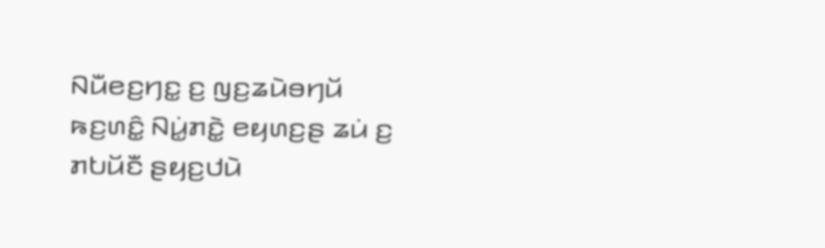ꤡꤣꤪꤕꤢ꤬ꤚꤢ꤭ ꤢ꤬ ꤜꤢ꤬ꤘꤣꤧꤋꤚꤣꤩ ꤒꤢ꤬ꤛꤢꤨ꤭ ꤡꤣꤦ꤭ꤊꤢꤧ꤭ ꤕꤟꤛꤢ꤬ꤔ ꤘꤣꤦ ꤢ꤬ ꤊꤝꤣꤩꤢꤪ ꤔꤟꤢ꤬ꤓꤣꤧ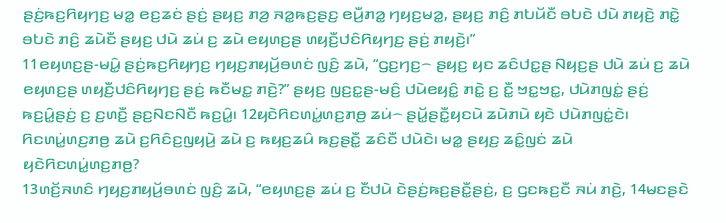ꤔꤢꤦ꤬ꤒꤢ꤬ꤖꤟꤚꤢ꤬ ꤗꤤ꤭ ꤕꤢ꤬ꤘꤢꤦ ꤔꤢꤦ꤬ ꤔꤟꤢ꤬ ꤊꤤ꤬ ꤏꤤ꤭ꤒꤢ꤬ꤔꤢ꤬ ꤕꤣꤪ꤬ꤊꤤ꤭ ꤚꤟꤢ꤬ꤗꤤ꤭, ꤔꤟꤢ꤬ ꤊꤢꤨ꤬ ꤊꤝꤣꤩꤢꤪ ꤋꤝꤢꤧ ꤓꤣꤧ ꤊꤟꤢꤧ꤬ ꤊꤢꤧ꤭ ꤋꤝꤢꤧ ꤊꤢꤨ꤬ ꤘꤣꤧꤢꤪ ꤔꤟꤢ꤬ ꤓꤣꤧ ꤘꤣꤦ ꤢ꤬ ꤘꤣꤧ ꤕꤟꤛꤢ꤬ꤔ ꤛꤟꤢꤪ꤬ꤓꤢꤨꤖꤟꤚꤢ꤬ ꤔꤢꤦ꤬ ꤊꤟꤢꤧ꤬꤯”
11ꤕꤟꤛꤢ꤬ꤔ-ꤗꤣꤨ꤭ ꤔꤢꤦ꤬ꤒꤢ꤬ꤖꤟꤚꤢ꤬ ꤚꤟꤢ꤬ꤊꤟꤣꤩ꤬ꤋꤛꤢꤦ ꤜꤢꤨ꤬ ꤘꤣꤧ, “ꤞꤢ꤬ꤚꤢ꤬꤮ ꤔꤟꤢ꤬ ꤟꤢ ꤘꤢꤨꤓꤢ꤭ꤔ ꤡꤟꤢ꤬ꤔ ꤓꤣꤧ ꤘꤣꤦ ꤢ꤬ ꤘꤣꤧ ꤕꤟꤛꤢ꤬ꤔ ꤛꤟꤢꤪ꤬ꤓꤢꤨꤖꤟꤚꤢ꤬ ꤔꤢꤦ꤬ ꤒꤢꤪꤗꤢ꤭ ꤊꤢꤧ꤬?” ꤔꤟꤢ꤬ ꤜꤢ꤬ꤢ꤭ꤔ-ꤗꤢꤨ꤬ ꤓꤣꤧꤕꤟꤢꤨ꤭ ꤊꤢꤧ꤭ ꤢ꤬ ꤢꤪ꤭ ꤠꤢ꤭ꤠꤢ꤭, ꤓꤣꤧꤊꤜꤢꤦ꤭ ꤔꤢꤦ꤬ ꤒꤢ꤬ꤣꤨ꤭ꤔꤢꤦ꤬ ꤢ꤬ ꤢ꤬ꤛꤢꤪ꤬ ꤔꤢ꤬ꤡꤢꤡꤢꤪ ꤒꤢ꤬ꤣꤨ꤭꤯ 12ꤟꤢꤧꤖꤢꤛꤣꤦ꤭ꤛꤢ꤬ꤊꤥ꤬ ꤘꤣꤦ꤮ ꤔꤣꤩ꤭ꤔꤢꤪ꤭ꤟꤢꤣꤧ ꤘꤣꤧꤊꤣꤧ ꤟꤢꤧ ꤓꤣꤧꤊꤜꤢꤦ꤭ꤢꤧ꤯ ꤖꤢꤛꤣꤦ꤭ꤛꤢ꤬ꤊꤥ꤬ ꤘꤣꤧ ꤢ꤬ꤖꤢꤨꤢ꤬ꤜꤟꤣꤧ꤬ ꤘꤣꤧ ꤢ꤬ ꤒꤟꤢ꤬ꤘꤣꤨ ꤒꤢ꤬ꤔꤢꤪ꤭ ꤘꤢꤨꤢꤪ ꤓꤣꤧꤢꤧ꤯ ꤗꤤ꤭ ꤔꤟꤢ꤬ ꤘꤢꤨ꤭ꤜꤢꤦ ꤘꤣꤧ ꤟꤢꤧꤖꤢꤛꤣꤦ꤭ꤛꤢ꤬ꤊꤥ꤬?
13ꤛꤢꤩ꤬ꤏꤛꤢꤨ ꤚꤟꤢ꤬ꤊꤟꤣꤩ꤬ꤋꤛꤢꤦ ꤜꤢꤨ꤬ ꤘꤣꤧ, “ꤕꤟꤛꤢ꤬ꤔ ꤘꤣꤦ ꤢ꤬ ꤢꤪꤓꤣꤧ ꤢꤧꤔꤢꤦ꤬ꤒꤢ꤬ꤔꤢꤪ꤭ꤔꤢꤦ꤬, ꤢ꤬ ꤞꤢꤒꤢ꤬ꤢꤪ ꤏꤣꤦ ꤊꤢꤧ꤬, 14ꤗꤢꤔꤢꤧ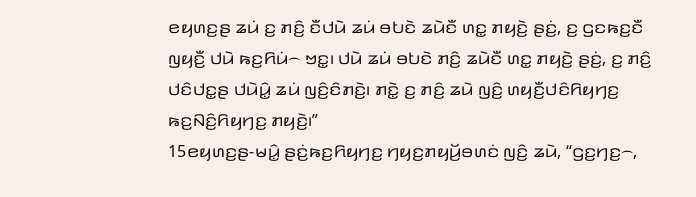ꤕꤟꤛꤢ꤬ꤔ ꤘꤣꤦ ꤢ꤬ ꤊꤢꤨ꤬ ꤢꤪꤓꤣꤧ ꤘꤣꤦ ꤋꤝꤢꤧ ꤘꤣꤧꤢꤪ ꤛꤢ꤭ ꤊꤟꤢꤧ꤬ ꤔꤢꤦ꤬, ꤢ꤬ ꤞꤢꤒꤢ꤬ꤢꤪ ꤜꤟꤢꤪ꤬ ꤓꤣꤧ ꤒꤢ꤬ꤖꤣꤦ꤮ ꤠꤢ꤭꤯ ꤓꤣꤧ ꤘꤣꤦ ꤋꤝꤢꤧ ꤊꤢꤨ꤬ ꤘꤣꤧꤢꤪ ꤛꤢ꤭ ꤊꤟꤢꤧ꤬ ꤔꤢꤦ꤬, ꤢ꤬ ꤊꤢꤨ꤬ ꤓꤢꤨꤓꤢ꤭ꤔ ꤓꤣꤧꤣꤨ꤭ ꤘꤣꤦ ꤜꤢꤨ꤬ꤢꤨꤊꤢꤧ꤬꤯ ꤊꤢꤧ꤭ ꤢ꤬ ꤊꤢꤨ꤬ ꤘꤣꤧ ꤜꤢꤨ꤬ ꤛꤟꤢꤪ꤬ꤓꤢꤨꤖꤟꤚꤢ꤬ ꤒꤢ꤬ꤡꤢꤨ꤬ꤖꤟꤚꤢ꤬ ꤊꤟꤢꤧ꤬꤯”
15ꤕꤟꤛꤢ꤬ꤔ-ꤗꤣꤨ꤭ ꤔꤢꤦ꤬ꤒꤢ꤬ꤖꤟꤚꤢ꤬ ꤚꤟꤢ꤬ꤊꤟꤣꤩ꤬ꤋꤛꤢꤦ ꤜꤢꤨ꤬ ꤘꤣꤧ, “ꤞꤢ꤬ꤚꤢ꤬꤮,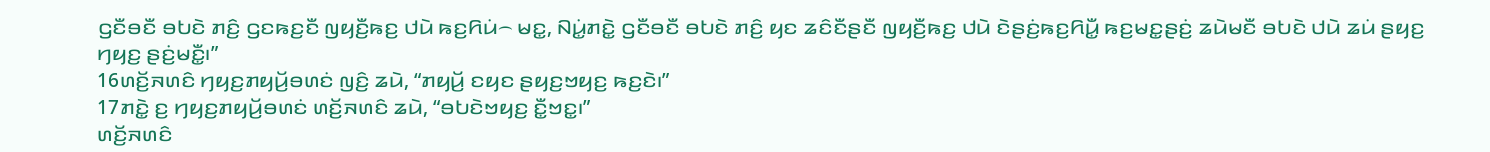ꤞꤢꤪꤋꤢꤪ ꤋꤝꤢꤧ ꤊꤢꤨ꤬ ꤞꤢꤒꤢ꤬ꤢꤪ ꤜꤟꤢꤪ꤬ꤒꤢ꤬ ꤓꤣꤧ ꤒꤢ꤬ꤖꤣꤦ꤮ ꤗꤢ꤭, ꤡꤣꤦ꤭ꤊꤢꤧ꤭ ꤞꤢꤪꤋꤢꤪ ꤋꤝꤢꤧ ꤊꤢꤨ꤬ ꤟꤢ ꤘꤢꤨꤢꤪꤔꤢꤪ ꤜꤟꤢꤪ꤬ꤒꤢ꤬ ꤓꤣꤧ ꤢꤧꤔꤢꤦ꤬ꤒꤢ꤬ꤖꤣꤪ꤭ ꤒꤢ꤬ꤗꤢ꤭ꤔꤢꤦ꤬ ꤘꤣꤧꤗꤢꤪ ꤋꤝꤢꤧ ꤓꤣꤧ ꤘꤣꤦ ꤔꤟꤢ꤬ ꤚꤟꤢ꤬ ꤔꤢꤦ꤬ꤗꤢꤪ꤭꤯”
16ꤛꤢꤩ꤬ꤏꤛꤢꤨ ꤚꤟꤢ꤬ꤊꤟꤣꤩ꤬ꤋꤛꤢꤦ ꤜꤢꤨ꤬ ꤘꤣꤧ, “ꤊꤟꤣꤩ꤬ ꤢꤟꤢ ꤔꤟꤢ꤬ꤠꤟꤢ꤬ ꤒꤢ꤬ꤢꤧ꤯”
17ꤊꤢꤧ꤭ ꤢ꤬ ꤚꤟꤢ꤬ꤊꤟꤣꤩ꤬ꤋꤛꤢꤦ ꤛꤢꤩ꤬ꤏꤛꤢꤨ ꤘꤣꤧ, “ꤋꤝꤢꤧꤠꤟꤢ꤬ ꤢꤪ꤭ꤠꤢ꤭꤯”
ꤛꤢꤩ꤬ꤏꤛꤢꤨ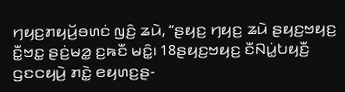ꤚꤟꤢ꤬ꤊꤟꤣꤩ꤬ꤋꤛꤢꤦ ꤜꤢꤨ꤬ ꤘꤣꤧ, “ꤔꤟꤢ꤬ ꤚꤟꤢ꤬ ꤘꤣꤧ ꤔꤟꤢ꤬ꤠꤟꤢ꤬ ꤢꤪ꤭ꤠꤢ꤭ ꤔꤢꤦ꤬ꤗꤤ꤭ ꤢ꤬ꤒꤢꤪ ꤗꤢꤨ꤭꤯ 18ꤔꤟꤢ꤬ꤠꤟꤢ꤬ ꤢꤪꤡꤣꤦ꤭ꤝꤟꤢꤪ꤬ ꤞꤢꤍꤟꤣꤧ꤬ ꤊꤢꤧ꤭ ꤕꤟꤛꤢ꤬ꤔ-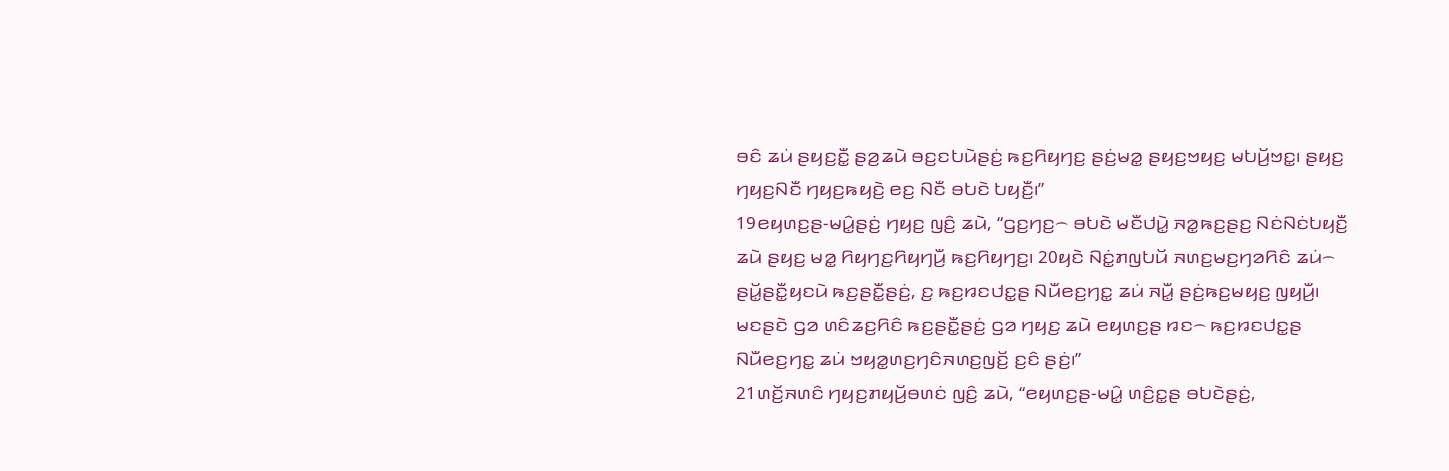ꤋꤢꤨ ꤘꤣꤦ ꤔꤟꤢ꤬ꤢꤪ꤭ ꤔꤤ꤬ꤘꤣꤧ ꤋꤢ꤬ꤢꤝꤣꤧꤔꤢꤦ꤬ ꤒꤢ꤬ꤖꤟꤚꤢ꤬ ꤔꤢꤦ꤬ꤗꤤ꤭ ꤔꤟꤢ꤬ꤠꤟꤢ꤬ ꤗꤝꤣꤩ꤬ꤠꤢ꤭꤯ ꤔꤟꤢ꤬ ꤚꤟꤢ꤬ꤡꤢꤪ ꤚꤟꤢ꤬ꤒꤟꤢꤧ꤬ ꤕꤢ꤬ ꤡꤢꤪ ꤋꤝꤢꤧ ꤝꤟꤢꤪ꤬꤯”
19ꤕꤟꤛꤢ꤬ꤔ-ꤗꤣꤨ꤭ꤔꤢꤦ꤬ ꤚꤟꤢ꤬ ꤜꤢꤨ꤬ ꤘꤣꤧ, “ꤞꤢ꤬ꤚꤢ꤬꤮ ꤋꤝꤢꤧ ꤗꤢꤪꤓꤣꤧ꤭ ꤏꤤ꤭ꤒꤢ꤬ꤔꤢ꤬ ꤡꤢꤦꤡꤢꤦꤝꤟꤢꤪ꤬ ꤘꤣꤧ ꤔꤟꤢ꤬ ꤗꤤ꤭ ꤖꤟꤚꤢ꤬ꤖꤟꤚꤣꤪ꤬ ꤒꤢ꤬ꤖꤟꤚꤢ꤬꤯ 20ꤟꤢꤧ ꤡꤢꤦ꤭ꤊꤜꤝꤣꤩ ꤏꤛꤢ꤬ꤗꤢ꤬ꤚꤤꤖꤢꤨ ꤘꤣꤦ꤮ ꤔꤣꤩ꤭ꤔꤢꤪ꤭ꤟꤢꤣꤧ ꤒꤢ꤬ꤔꤢꤪ꤭ꤔꤢꤦ꤬, ꤢ꤬ ꤒꤢ꤬ꤙꤢꤓꤢ꤭ꤔ ꤡꤣꤪꤕꤢ꤬ꤚꤢ꤭ ꤘꤣꤦ ꤏꤣꤪ꤭ ꤔꤢꤦ꤬ꤒꤢ꤬ꤗꤟꤢ꤬ ꤜꤟꤣꤪ꤬꤯ ꤗꤢꤔꤢꤧ ꤞꤤ ꤛꤢꤨꤘꤢ꤬ꤖꤢꤨ ꤒꤢ꤬ꤔꤢꤪ꤭ꤔꤢꤦ꤬ ꤞꤤ ꤚꤟꤢ꤬ ꤘꤣꤧ ꤕꤟꤛꤢ꤬ꤔ ꤙꤢ꤮ ꤒꤢ꤬ꤙꤢꤓꤢ꤭ꤔ ꤡꤣꤪꤕꤢ꤬ꤚꤢ꤭ ꤘꤣꤦ ꤠꤟꤤ꤭ꤛꤢ꤬ꤚꤢꤨꤏꤛꤢ꤬ꤜꤢꤩ꤬ ꤢ꤬ꤢꤨ ꤔꤢꤦ꤬꤯”
21ꤛꤢꤩ꤬ꤏꤛꤢꤨ ꤚꤟꤢ꤬ꤊꤟꤣꤩ꤬ꤋꤛꤢꤦ ꤜꤢꤨ꤬ ꤘꤣꤧ, “ꤕꤟꤛꤢ꤬ꤔ-ꤗꤣꤨ꤭ ꤛꤢꤨ꤬ꤢ꤭ꤔ ꤋꤝꤢꤧꤔꤢꤦ꤬,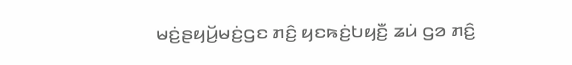ꤗꤢꤦ꤬ꤔꤟꤣꤩ꤬ꤗꤢꤦ꤬ꤞꤢ ꤊꤢꤨ꤬ ꤟꤢꤒꤢꤦ꤬ꤝꤟꤢꤪ꤬ ꤘꤣꤦ ꤞꤤ ꤊꤢꤨ꤬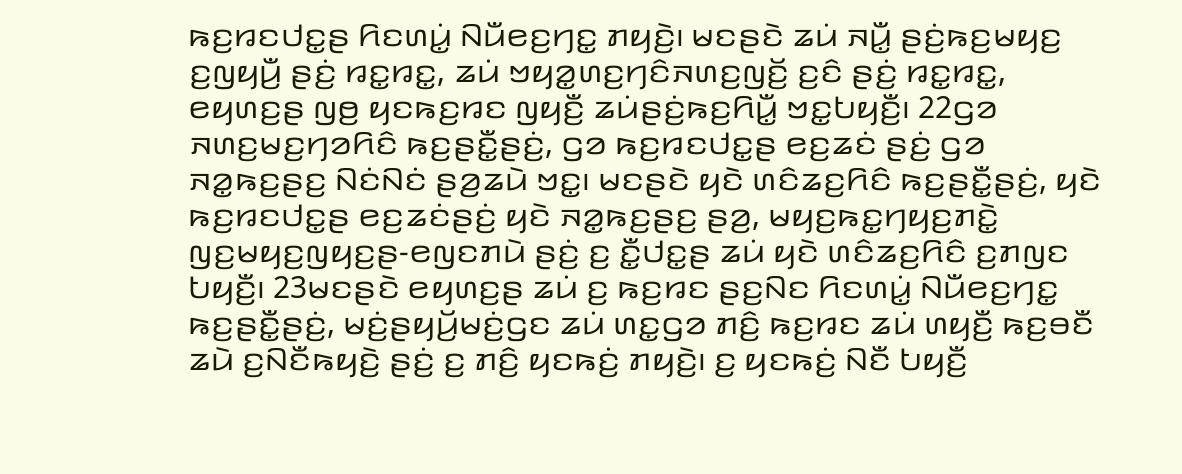ꤒꤢ꤬ꤙꤢꤓꤢ꤭ꤔ ꤖꤢꤛꤣꤦ꤭ ꤡꤣꤪꤕꤢ꤬ꤚꤢ꤭ ꤊꤟꤢꤧ꤬꤯ ꤗꤢꤔꤢꤧ ꤘꤣꤦ ꤏꤣꤪ꤭ ꤔꤢꤦ꤬ꤒꤢ꤬ꤗꤟꤢ꤬ ꤢ꤬ꤜꤟꤣꤪ꤬ ꤔꤢꤦ꤬ ꤙꤢ꤭ꤙꤢ꤭, ꤘꤣꤦ ꤠꤟꤤ꤭ꤛꤢ꤬ꤚꤢꤨꤏꤛꤢ꤬ꤜꤢꤩ꤬ ꤢ꤬ꤢꤨ ꤔꤢꤦ꤬ ꤙꤢ꤭ꤙꤢ꤭, ꤕꤟꤛꤢ꤬ꤔ ꤜꤥ꤬ ꤟꤢꤒꤢ꤬ꤙꤢ ꤜꤟꤢꤪ꤬ ꤘꤣꤦꤔꤢꤦ꤬ꤒꤢ꤬ꤖꤣꤪ꤭ ꤠꤢ꤭ꤝꤟꤢꤪ꤬꤯ 22ꤞꤤ ꤏꤛꤢ꤬ꤗꤢ꤬ꤚꤤꤖꤢꤨ ꤒꤢ꤬ꤔꤢꤪ꤭ꤔꤢꤦ꤬, ꤞꤤ ꤒꤢ꤬ꤙꤢꤓꤢ꤭ꤔ ꤕꤢ꤬ꤘꤢꤦ ꤔꤢꤦ꤬ ꤞꤤ ꤏꤤ꤭ꤒꤢ꤬ꤔꤢ꤬ ꤡꤢꤦꤡꤢꤦ ꤔꤤ꤬ꤘꤣꤧ ꤠꤢ꤭꤯ ꤗꤢꤔꤢꤧ ꤟꤢꤧ ꤛꤢꤨꤘꤢ꤬ꤖꤢꤨ ꤒꤢ꤬ꤔꤢꤪ꤭ꤔꤢꤦ꤬, ꤟꤢꤧ ꤒꤢ꤬ꤙꤢꤓꤢ꤭ꤔ ꤕꤢ꤬ꤘꤢꤦꤔꤢꤦ꤬ ꤟꤢꤧ ꤏꤤ꤭ꤒꤢ꤬ꤔꤢ꤬ ꤔꤤ꤬, ꤗꤟꤢ꤬ꤒꤢ꤭ꤚꤟꤢ꤬ꤊꤢꤧ꤭ ꤜꤢ꤬ꤗꤟꤢ꤬ꤜꤟꤢ꤬ꤔ-ꤕꤜꤢꤊꤣꤧ ꤔꤢꤦ꤬ ꤢ꤬ ꤢꤪ꤭ꤓꤢ꤭ꤔ ꤘꤣꤦ ꤟꤢꤧ ꤛꤢꤨꤘꤢ꤬ꤖꤢꤨ ꤢ꤬ꤊꤜꤢ ꤝꤟꤢꤪ꤬꤯ 23ꤗꤢꤔꤢꤧ ꤕꤟꤛꤢ꤬ꤔ ꤘꤣꤦ ꤢ꤬ ꤒꤢ꤬ꤙꤢ ꤔꤢ꤬ꤡꤢ ꤖꤢꤛꤣꤦ꤭ ꤡꤣꤪꤕꤢ꤬ꤚꤢ꤭ ꤒꤢ꤬ꤔꤢꤪ꤭ꤔꤢꤦ꤬, ꤗꤢꤦ꤬ꤔꤟꤣꤩ꤬ꤗꤢꤦ꤬ꤞꤢ ꤘꤣꤦ ꤛꤢ꤭ꤞꤤ ꤊꤢꤨ꤬ ꤒꤢ꤬ꤙꤢ ꤘꤣꤦ ꤛꤟꤢꤪ꤬ ꤒꤢ꤬ꤋꤢꤪ ꤘꤣꤧ ꤢ꤬ꤡꤢꤪꤒꤟꤢꤧ꤬ ꤔꤢꤦ꤬ ꤢ꤬ ꤊꤢꤨ꤬ ꤟꤢꤒꤢꤦ꤬ ꤊꤟꤢꤧ꤬꤯ ꤢ꤬ ꤟꤢꤒꤢꤦ꤬ ꤡꤢꤪ ꤝꤟꤢꤪ꤬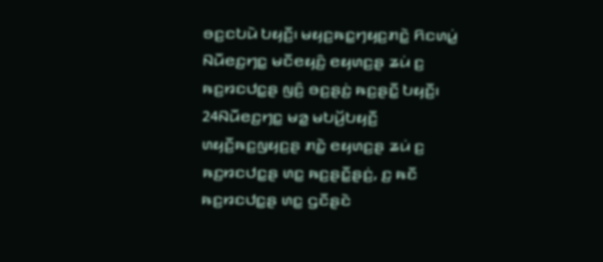ꤋꤢ꤬ꤢꤝꤣꤧ ꤝꤟꤢꤪ꤬꤯ ꤗꤟꤢ꤬ꤒꤢ꤭ꤚꤟꤢ꤬ꤊꤢꤧ꤭ ꤖꤢꤛꤣꤦ꤭ ꤡꤣꤪꤕꤢ꤬ꤚꤢ꤭ ꤗꤢꤪꤕꤟꤢꤨ꤬ ꤕꤟꤛꤢ꤬ꤔ ꤘꤣꤦ ꤢ꤬ ꤒꤢ꤬ꤙꤢꤓꤢ꤭ꤔ ꤜꤢꤨ꤬ ꤋꤢ꤬ꤔꤢꤦ꤬ ꤒꤢ꤬ꤔꤢꤪ꤭ ꤝꤟꤢꤪ꤬꤯ 24ꤡꤣꤪꤕꤢ꤬ꤚꤢ꤭ ꤗꤤ꤭ ꤗꤝꤣꤩ꤬ꤝꤟꤢꤪ꤬ ꤛꤟꤢꤪ꤬ꤒꤢ꤬ꤜꤟꤢ꤬ꤔ ꤊꤢꤧ꤭ ꤕꤟꤛꤢ꤬ꤔ ꤘꤣꤦ ꤢ꤬ ꤒꤢ꤬ꤙꤢꤓꤢ꤭ꤔ ꤛꤢ꤭ ꤒꤢ꤬ꤔꤢꤪ꤭ꤔꤢꤦ꤬, ꤢ꤬ ꤒꤢꤪ ꤒꤢ꤬ꤙꤢꤓꤢ꤭ꤔ ꤛꤢ꤭ ꤞꤢꤪꤔꤢꤧ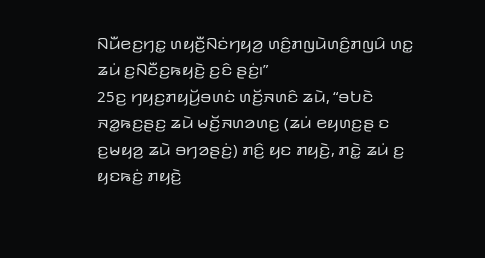ꤡꤣꤪꤕꤢ꤬ꤚꤢ꤭ ꤛꤟꤢꤪ꤬ꤡꤢꤦꤚꤟꤤ꤬ ꤛꤢꤨ꤬ꤊꤜꤣꤧꤛꤢꤨ꤬ꤊꤜꤣꤨ ꤛꤢ꤭ ꤘꤣꤦ ꤢ꤬ꤡꤢꤪꤢ꤬ꤒꤟꤢꤧ꤬ ꤢ꤬ꤢꤨ ꤔꤢꤦ꤬꤯”
25ꤢ꤬ ꤚꤟꤢ꤬ꤊꤟꤣꤩ꤬ꤋꤛꤢꤦ ꤛꤢꤩ꤬ꤏꤛꤢꤨ ꤘꤣꤧ, “ꤋꤝꤢꤧ ꤏꤤ꤭ꤒꤢ꤬ꤔꤢ꤬ ꤘꤣꤧ ꤗꤢꤩ꤬ꤏꤛꤤꤛꤢ꤬ (ꤘꤣꤦ ꤕꤟꤛꤢ꤬ꤔ ꤢ ꤢ꤬ꤗꤟꤤ꤬ ꤘꤣꤧ ꤋꤚꤤꤔꤢꤦ꤬) ꤊꤢꤨ꤬ ꤟꤢ ꤊꤟꤢꤧ꤬, ꤊꤢꤧ꤭ ꤘꤣꤦ ꤢ꤬ ꤟꤢꤒꤢꤦ꤬ ꤊꤟꤢꤧ꤬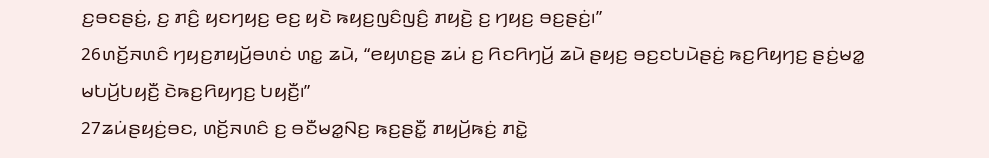ꤢ꤬ꤋꤢꤔꤢꤦ꤬, ꤢ꤬ ꤊꤢꤨ꤬ ꤟꤢꤚꤟꤢ꤬ ꤕꤢ꤬ ꤟꤢꤧ ꤒꤟꤢ꤬ꤜꤢꤨꤜꤢꤨ꤬ ꤊꤟꤢꤧ꤬ ꤢ꤬ ꤚꤟꤢ꤬ ꤋꤢ꤬ꤔꤢꤦ꤬꤯”
26ꤛꤢꤩ꤬ꤏꤛꤢꤨ ꤚꤟꤢ꤬ꤊꤟꤣꤩ꤬ꤋꤛꤢꤦ ꤛꤢ꤭ ꤘꤣꤧ, “ꤕꤟꤛꤢ꤬ꤔ ꤘꤣꤦ ꤢ꤬ ꤖꤢꤖꤚꤣꤩ꤬ ꤘꤣꤧ ꤔꤟꤢ꤬ ꤋꤢ꤬ꤢꤝꤣꤧꤔꤢꤦ꤬ ꤒꤢ꤬ꤖꤟꤚꤢ꤬ ꤔꤢꤦ꤬ꤗꤤ꤭ ꤗꤝꤣꤩ꤬ꤝꤟꤢꤪ꤬ ꤢꤧꤒꤢ꤬ꤖꤟꤚꤢ꤬ ꤝꤟꤢꤪ꤬꤯”
27ꤘꤣꤦꤔꤟꤢꤦ꤬ꤋꤢ, ꤛꤢꤩ꤬ꤏꤛꤢꤨ ꤢ꤬ ꤋꤢꤪꤗꤤ꤭ꤡꤢ꤬ ꤒꤢ꤬ꤔꤢꤪ꤭ ꤊꤟꤣꤩ꤬ꤒꤢꤦ꤬ ꤊꤢꤧ꤭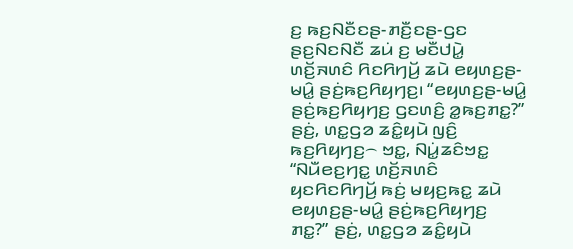ꤢ꤬ ꤒꤢ꤬ꤡꤢꤪꤢꤔ-ꤊꤢꤪ꤬ꤢꤔ-ꤞꤢ ꤔꤢ꤬ꤡꤢꤡꤢꤪ ꤘꤣꤦ ꤢ꤬ ꤗꤢꤪꤓꤣꤧ꤭ ꤛꤢꤩ꤬ꤏꤛꤢꤨ ꤖꤢꤖꤚꤣꤩ꤬ ꤘꤣꤧ ꤕꤟꤛꤢ꤬ꤔ-ꤗꤣꤨ꤭ ꤔꤢꤦ꤬ꤒꤢ꤬ꤖꤟꤚꤢ꤬꤯ “ꤕꤟꤛꤢ꤬ꤔ-ꤗꤣꤨ꤭ ꤔꤢꤦ꤬ꤒꤢ꤬ꤖꤟꤚꤢ꤬ ꤞꤢꤛꤢꤨ꤬ ꤤ꤭ꤒꤢ꤬ꤊꤢ꤭?” ꤔꤢꤦ꤬, ꤛꤢ꤭ꤞꤤ ꤘꤢꤨ꤭ꤟꤣꤧ ꤜꤢꤨ꤬ ꤒꤢ꤬ꤖꤟꤚꤢ꤬꤮ ꤠꤢ꤭, ꤡꤣꤦ꤭ꤘꤢꤨꤠꤢ꤭ “ꤡꤣꤪꤕꤢ꤬ꤚꤢ꤭ ꤛꤢꤩ꤬ꤏꤛꤢꤨ ꤟꤢꤖꤢꤖꤚꤣꤩ꤬ ꤒꤢꤦ꤬ ꤗꤟꤢ꤬ꤒꤢ꤭ ꤘꤣꤧ ꤕꤟꤛꤢ꤬ꤔ-ꤗꤣꤨ꤭ ꤔꤢꤦ꤬ꤒꤢ꤬ꤖꤟꤚꤢ꤬ ꤊꤢ꤭?” ꤔꤢꤦ꤬, ꤛꤢ꤭ꤞꤤ ꤘꤢꤨ꤭ꤟꤣꤧ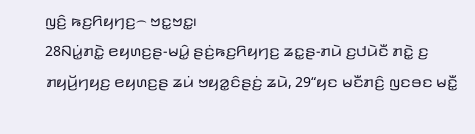ꤜꤢꤨ꤬ ꤒꤢ꤬ꤖꤟꤚꤢ꤬꤮ ꤠꤢ꤭ꤠꤢ꤭꤯
28ꤡꤣꤦ꤭ꤊꤢꤧ꤭ ꤕꤟꤛꤢ꤬ꤔ-ꤗꤣꤨ꤭ ꤔꤢꤦ꤬ꤒꤢ꤬ꤖꤟꤚꤢ꤬ ꤘꤢ꤭ꤔ-ꤊꤣꤧ ꤢ꤬ꤓꤣꤧꤢꤪ ꤊꤢꤧ꤭ ꤢ꤬ ꤊꤟꤣꤩ꤬ꤚꤟꤢ꤬ ꤕꤟꤛꤢ꤬ꤔ ꤘꤣꤦ ꤠꤟꤤ꤭ꤢꤨꤔꤢꤦ꤬ ꤘꤣꤧ, 29“ꤟꤢ ꤗꤢꤪꤊꤢꤨ꤬ ꤜꤢꤋꤢ ꤗꤢꤪ꤭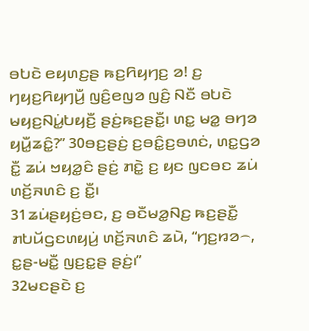ꤋꤝꤢꤧ ꤕꤟꤛꤢ꤬ꤔ ꤒꤢ꤬ꤖꤟꤚꤢ꤬ ꤤ! ꤢ꤬ ꤚꤟꤢ꤬ꤖꤟꤚꤣꤪ꤬ ꤜꤢꤨ꤬ꤕꤜꤤ ꤜꤢꤨ꤬ ꤡꤢꤪ ꤋꤝꤢꤧ ꤗꤟꤢ꤬ꤡꤣꤦ꤭ꤝꤟꤢꤪ꤬ ꤔꤢꤦ꤬ꤒꤢ꤬ꤔꤢꤪ꤭꤯ ꤛꤢ꤭ ꤗꤤ꤭ ꤋꤚꤤ ꤟꤣꤪ꤭ꤘꤢꤨ꤭?” 30ꤋꤢ꤬ꤔꤢꤦ꤬ ꤢ꤬ꤋꤢꤨ꤭ꤢ꤬ꤋꤛꤢꤦ, ꤛꤢ꤭ꤞꤤ ꤢꤪ꤭ ꤘꤣꤦ ꤠꤟꤤ꤭ꤢꤨ ꤔꤢꤦ꤬ ꤊꤢꤧ꤭ ꤢ꤬ ꤟꤢ ꤜꤢꤋꤢ ꤘꤣꤦ ꤛꤢꤩ꤬ꤏꤛꤢꤨ ꤢ꤬ ꤢꤪ꤭꤯
31ꤘꤣꤦꤔꤟꤢꤦ꤬ꤋꤢ, ꤢ꤬ ꤋꤢꤪꤗꤤ꤭ꤡꤢ꤬ ꤒꤢ꤬ꤔꤢꤪ꤭ ꤊꤝꤣꤩꤞꤢꤛꤟꤣꤦ꤬ ꤛꤢꤩ꤬ꤏꤛꤢꤨ ꤘꤣꤧ, “ꤚꤢ꤬ꤙꤤ꤮, ꤢ꤭ꤔ-ꤗꤢꤪ꤭ ꤜꤢ꤬ꤢ꤭ꤔ ꤔꤢꤦ꤬꤯”
32ꤗꤢꤔꤢꤧ ꤢ꤬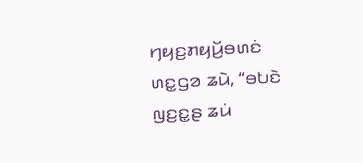ꤚꤟꤢ꤬ꤊꤟꤣꤩ꤬ꤋꤛꤢꤦ ꤛꤢ꤭ꤞꤤ ꤘꤣꤧ, “ꤋꤝꤢꤧ ꤜꤢ꤬ꤢ꤭ꤔ ꤘꤣꤦ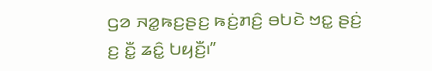ꤞꤤ ꤏꤤ꤭ꤒꤢ꤬ꤔꤢ꤬ ꤒꤢꤦ꤬ꤊꤢꤨ꤬ ꤋꤝꤢꤧ ꤠꤢ꤭ ꤔꤢꤦ꤬ ꤢ꤬ ꤢꤪ꤭ ꤘꤢꤨ꤭ ꤝꤟꤢꤪ꤬꤯”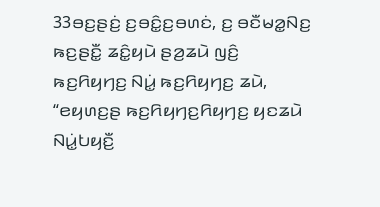33ꤋꤢ꤬ꤔꤢꤦ꤬ ꤢ꤬ꤋꤢꤨ꤭ꤢ꤬ꤋꤛꤢꤦ, ꤢ꤬ ꤋꤢꤪꤗꤤ꤭ꤡꤢ꤬ ꤒꤢ꤬ꤔꤢꤪ꤭ ꤘꤢꤨ꤭ꤟꤣꤧ ꤔꤤ꤬ꤘꤣꤧ ꤜꤢꤨ꤬ ꤒꤢ꤬ꤖꤟꤚꤢ꤬ ꤡꤣꤦ꤭ ꤒꤢ꤬ꤖꤟꤚꤢ꤬ ꤘꤣꤧ, “ꤕꤟꤛꤢ꤬ꤔ ꤒꤢ꤬ꤖꤟꤚꤢ꤬ꤖꤟꤚꤢ꤬ ꤟꤢꤘꤣꤧ ꤡꤣꤦ꤭ꤝꤟꤢꤪ꤬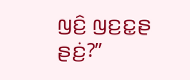ꤜꤢꤨ꤬ ꤜꤢ꤬ꤢ꤭ꤔ ꤔꤢꤦ꤬?”